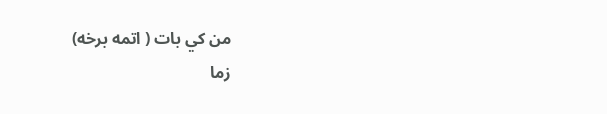من کي بات ( اتمه برخه)
زما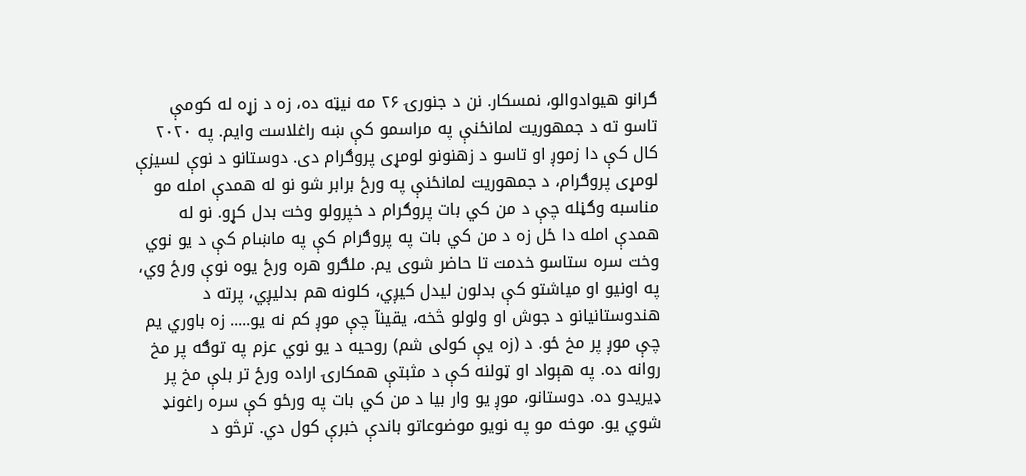ګرانو هیوادوالو، نمسکار. نن د جنورۍ ۲۶ مه نیټه ده، زه د زړه له کومې تاسو ته د جمهوریت لمانځنې په مراسمو کې ښه راغلاست وایم. په ۲۰۲۰ کال کې دا زموږ او تاسو د زهنونو لومړی پروګرام دی. دوستانو د نوې لسیزې لومړی پروګرام، د جمهوریت لمانځنې په ورځ برابر شو نو له همدې امله مو مناسبه وګڼله چې د من کي بات پروګرام د خپرولو وخت بدل کړو. نو له همدې امله دا ځل زه د من کي بات په پروګرام کې په ماښام کې د یو نوي وخت سره ستاسو خدمت تا حاضر شوی یم. ملګرو هره ورځ یوه نوې ورځ وي، په اونیو او میاشتو کې بدلون لیدل کیږي، کلونه هم بدلیږي، پرته د هندوستانیانو د جوش او ولولو څخه، یقینآ چې موږ کم نه یو..... زه باوري یم چې موږ پر مخ ځو. د (زه یې کولی شم) روحیه د یو نوي عزم په توګه پر مخ روانه ده. په هېواد او ټولنه کې د مثبتې همکارۍ اراده ورځ تر بلې مخ پر ډیریدو ده. دوستانو، موږ یو وار بیا د من کي بات په ورځو کې سره راغونډ شوي یو. موخه مو په نویو موضوعاتو باندې خبرې کول دي. ترڅو د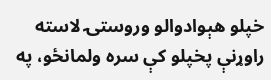خپلو هېوادوالو وروستۍ لاسته راوړنې پخپلو کې سره ولمانځو، په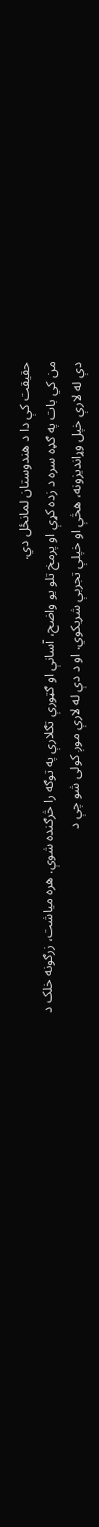حقیقت کې دا د هندوستان لمانځل دي.
من کي بات په ګډه سره د زده کړې او پرمخ تلو یو واضح، آسانې او ګټورې تګلارې په توګه را څرګنده شوې. هره میاشت، زرګونه خلک د دې له لارې خپل وړاندیزونه، هڅې او خپلې تجربې شریکوي. او د دې له لارې موږ کولی شو چې د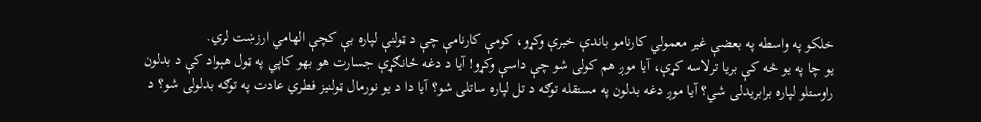خلکو په واسطه په بعضې غیر معمولي کارنامو باندې خبرې وکړو، کومې کارنامې چې د ټولنې لپاره بې کچې الهامي ارزښت لري.
یو چا په یو څه کې بریا ترلاسه کړې، آیا موږ هم کولی شو چې داسې وکړو! آیا د دغه ځانګړې جسارت هو بهو کاپي په ټول هېواد کې د بدلون راوستلو لپاره برابریدلی شي؟ آیا موږ دغه بدلون په مستقله توګه د تل لپاره ساتلی شو؟ آیا دا د یو نورمال ټولنیز فطري عادت په توګه بدلولی شو؟ د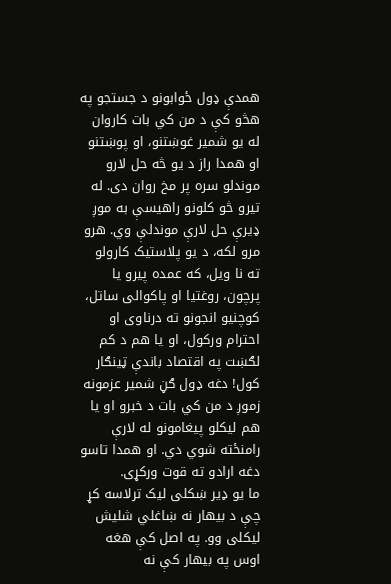همدې ډول ځوابونو د جستجو په هڅو کې د من کي بات کاروان له یو شمیر غوښتنو، او پوښتنو او همدا راز د یو څه حل لارو موندلو سره پر مخ روان دی. له تیرو څو کلونو راهیسې به موږ ډیرې حل لارې موندلې وي. هرو مرو لکه، د یو پلاستیک کارولو ته نا ویل، که عمده پیرو یا پرچون، روغتیا او پاکوالی ساتل، کوچنیو انجونو ته درناوی او احترام ورکول، او یا هم د کم لګښت په اقتصاد باندې ټینګار کول! دغه ډول ګڼ شمیر عزمونه زموږ د من کي بات د خبرو او یا هم لیکلو پیغامونو له لارې رامنځته شوي دي. او همدا تاسو دغه ارادو ته قوت ورکړی.
ما یو ډیر ښکلی لیک ترلاسه کړ چې د بیهار نه ښاغلي شلیش لیکلی وو. په اصل کې هغه اوس په بیهار کې نه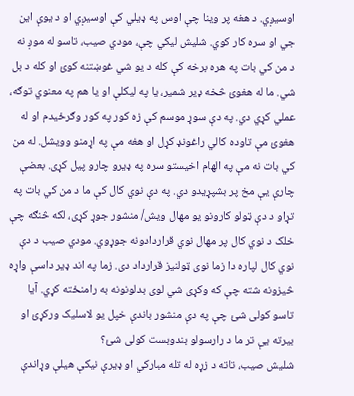اوسیږي. د هغه پر وینا چې اوس په ډیلي کې اوسیږي او د یوې این جي او سره کار کوي. شلیش لیکي چې، مودي صیب، تاسو له موږ نه د من کي بات په هره برخه کې کله د یو شي غوښتنه کوئ او کله د بل شي. ما له هغوئ څخه ډیر شمیر، یا په لیکلې او یا هم په معنوي توګه، عملي کړي دي. په دې سوړ موسم کې زه کور په کور وګرځیدم او له هغوئ مې تاوده کالي راغونډ کړل او هغه مې په اړمنو وویشل. له من کي بات نه مې په الهام اخیستو سره په ډیرو چارو پیل کړی. بعضې چارې یې مخ پر بشپړیدو دي. په دې نوي کال کې ما د من کي بات په تړاو د دې ټولو کارونو یو مهال ویش/ منشور جوړ کړی، لکه څنګه چې خلک د نوي کال پر مهال نوي قراردادونه جوړوي. مودي صیب د دې نوي کال لپاره دا زما نوی ټولنیز قرارداد دی. زما په اند ډیر داسې واړه څیزونه شته چې که وکړی شي لوی بدلونونه به رامنځته کړي. آیا تاسو کولی شئ چې په دې منشور باندې خپل یو لاسلیک ورکړئ او بیرته یې تر ما د رارسولو بندوبست کولی شئ؟
شلیش صیب، تاته د زړه له تله مبارکي او ډیرې نیکې هیلې وړاندې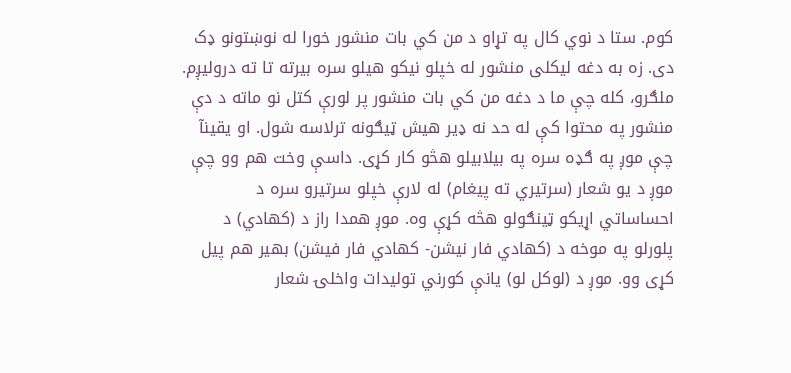کوم. ستا د نوي کال په تړاو د من کي بات منشور خورا له نوښتونو ډک دی. زه به دغه لیکلی منشور له خپلو نیکو هیلو سره بیرته تا ته درولیږم. ملګرو، کله چې ما د دغه من کي بات منشور پر لورې کتل نو ماته د دې منشور په محتوا کې له حد نه ډیر هیش ټیګونه ترلاسه شول. او یقینآ چې موږ په ګډه سره په بیلابیلو هڅو کار کړی. داسې وخت هم وو چې موږ د یو شعار (سرتیري ته پیغام) له لارې خپلو سرتیرو سره د احساساتي اړیکو ټینګولو هڅه کړې وه. موږ همدا راز د (کهادي) د پلورلو په موخه د (کهادي فار نیشن- کهادي فار فیشن) بهیر هم پیل کړی وو. موږ د (لوکل لو) یانې کورني تولیدات واخلۍ شعار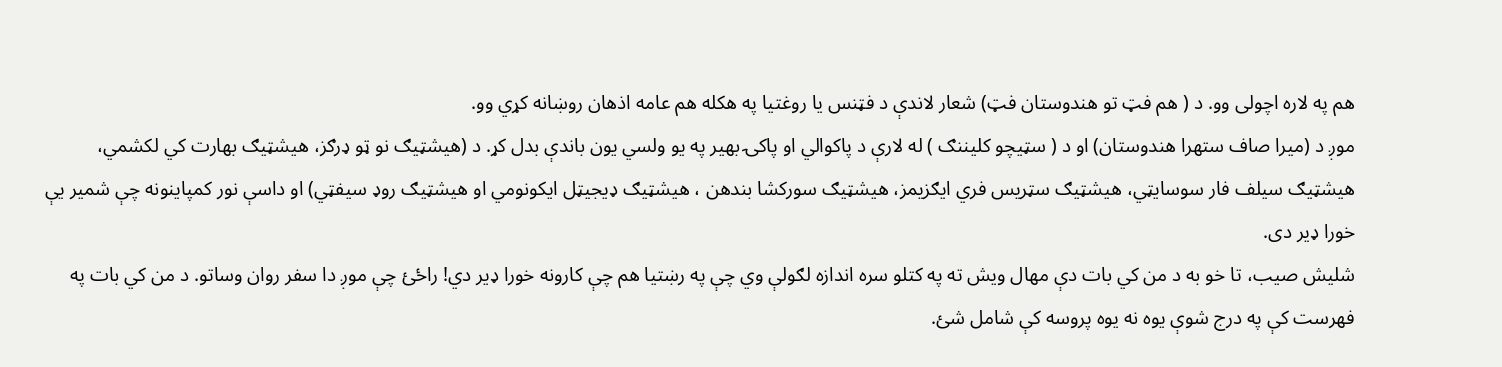هم په لاره اچولی وو. د ( هم فټ تو هندوستان فټ) شعار لاندې د فټنس یا روغتیا په هکله هم عامه اذهان روښانه کړي وو.
موږ د (میرا صاف ستهرا هندوستان) او د ( سټیچو کلیننګ ) له لارې د پاکوالي او پاکۍ بهیر په یو ولسي یون باندې بدل کړ. د (هیشټیګ نو ټو ډرګز، هیشټیګ بهارت کي لکشمي، هیشټیګ سیلف فار سوسایټي، هیشټیګ سټریس فري ایګزیمز، هیشټیګ سورکشا بندهن ، هیشټیګ ډیجیټل ایکونومي او هیشټیګ روډ سیفټي) او داسې نور کمپاینونه چې شمیر یې خورا ډیر دی.
شلیش صیب، تا خو به د من کي بات دې مهال ویش ته په کتلو سره اندازه لګولې وي چې په رښتیا هم چې کارونه خورا ډیر دي! راځئ چې موږ دا سفر روان وساتو. د من کي بات په فهرست کې په درج شوې یوه نه یوه پروسه کې شامل شئ.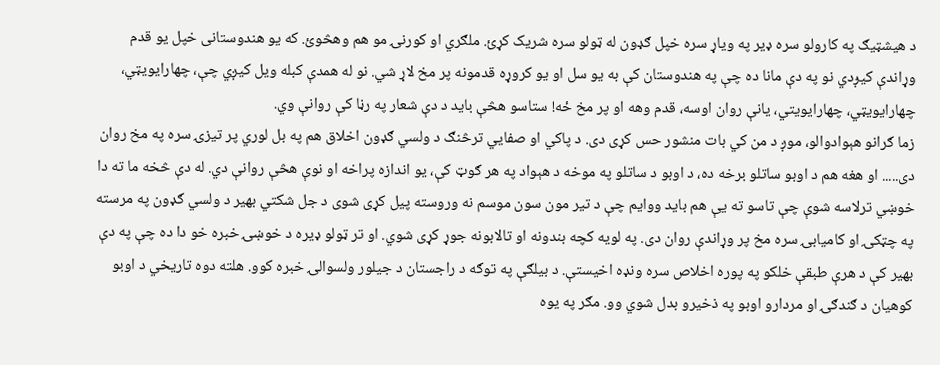د هیشټیګ په کارولو سره ډیر په ویاړ سره خپل ګډون له ټولو سره شریک کړئ. ملګري او کورنۍ مو هم وهڅوئ. که یو هندوستانی خپل یو قدم وړاندې کیږدي نو په دې مانا ده چې په هندوستان کې به یو سل او یو کروړه قدمونه پر مخ لاړ شي. نو له همدې کبله ویل کیږي چې، چهارایویټي، چهارایویټي، چهارایویتي، یانې روان اوسه، قدم وهه او پر مخ ځه! ستاسو هڅې باید د دې شعار په رڼا کې روانې وي.
زما ګرانو هېوادوالو، موږ د من کي بات منشور حس کړی دی. د پاکي او صفایي ترڅنګ د ولسي ګډون اخلاق هم په بل لوري پر تیزۍ سره په مخ روان دی..... او هغه هم د اوبو ساتلو برخه ده، د اوبو د ساتلو په موخه د هېواد په هر ګوټ کې، یو اندازه پراخه او نوې هڅې روانې دي. له دې څخه ما ته دا خوښي ترلاسه شوې چې تاسو ته یې هم باید ووایم چې د تیر مون سون موسم نه وروسته پیل کړی شوی د جل شکتي بهیر د ولسي ګډون په مرسته په چټکۍ او کامیابۍ سره مخ پر وړاندې روان دی. په لویه کچه بندونه او تالابونه جوړ کړی شوي. او تر ټولو ډیره د خوښۍ خبره خو دا ده چې په دې بهیر کې د هرې طبقې خلکو په پوره اخلاص سره ونډه اخیستې. د بیلګې په توګه د راجستان د جیلور ولسوالۍ خبره کوو. هلته دوه تاریخي د اوبو کوهیان د ګندګۍ او مردارو اوبو په ذخیرو بدل شوي وو. مګر په یوه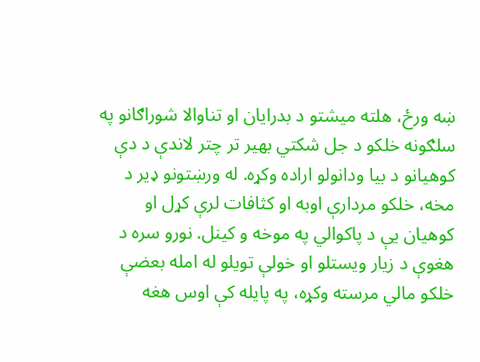ښه ورځ، هلته میشتو د بدرایان او تناوالا شوراګانو په سلګونه خلکو د جل شکتي بهیر تر چتر لاندې د دې کوهیانو د بیا ودانولو اراده وکړه. له ورښتونو ډیر د مخه، خلکو مردارې اوبه او کثافات لرې کړل او کوهیان یې د پاکوالي په موخه و کینل. نورو سره د هغوې د زیار ویستلو او خولې تویلو له امله بعضې خلکو مالي مرسته وکړه، په پایله کې اوس هغه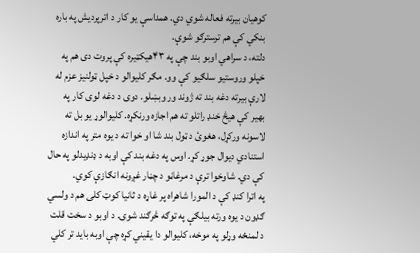کوهیان بیرته فعاله شوي دي. همداسې یو کار د اترپردیش په باره بنکي کې هم ترسترګو شوې.
دلته، د سراهي اوبو بند چې په ۴۳هیکټیره کې پروت دی هم په خپلو وروستیو سلګیو کې وو. مګر کلیوالو د خپل ټولنیز عزم له لارې بیرته دغه بند ته ژوند ور وبښلو. دوی د دغه لوی کار په بهیر کې هیڅ خنډ راتلو ته هم اجازه ورنکړه. کلیوالوړ یو بل ته لاسونه ورکړل، هغوئ د ټول بند شا او خوا ته د یوه متر په اندازه استنادي دیوال جوړ کړ. اوس په دغه بند کې اوبه د ډنډیدلو په حال کې دي. شاوخوا ترې د مرغاڼو د چڼار غږونه انګازې کوي.
په اترا کنډ کې د المورا شاهراه پر غاړه د ثانیا کوټ کلی هم د ولسي ګډون د یوه ورته بیلګې په توګه څرګند شوی. د اوبو د سخت قلت د لمنځه وړلو په موخه، کلیوالو دا یقیني کړه چې اوبه باید تر کلي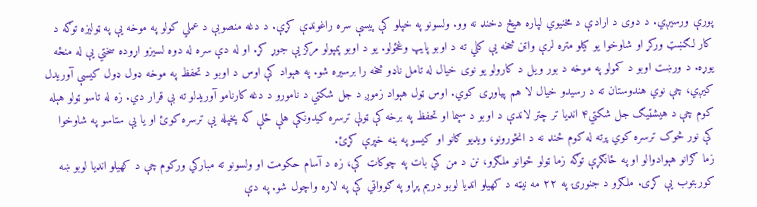پورې ورسیږي. د دوی د ارادې د مخنیوي لپاره هیڅ دخنډ نه وو. ولسونو په خپلو کې پیسې سره راغونډې کړې. د دغه منصوبې د عملي کولو په موخه یې په ټولیزه توګه د کار لګښټ ورکړ او شاوخوا یو کیلو متره لرې واټن څخه یې کلي ته د اوبو پایپ وغځولو. یو د اوبو پمپولو مرکز یې جوړ کړ. او له دې سره له دوه لسیزو اړوده سختي یې له منځه یوړه. د ورښت اوبو د کمولو په موخه د بور ویل د کارولو یو نوی خیال له تامل ناډو څخه را برسیره شو. په هېواد کې اوس د اوبو د تحفظ په موخه ډول ډول کیسې آوریدل کیږي، چې نوي هندوستان ته د رسیدو خیال لا هم پیاوړی کوي. اوس ټول هېواد زموږ د جل شکتي د نامورو د دغه کارنامو آوریدلو ته بې قرار دي. زه له تاسو ټولو هېله کوم چې د هیشټیګ جل شکتي۴ انډیا تر چتر لاندې د اوبو د سپما او تحفظ په برخه کې ټولې ترسره کیدونکې هلې ځلې که پخپله یې ترسره کوئ او یا یې ستاسو په شاوخوا کې نور څوک ترسره کوي پرته له کوم ځنډ نه د انځورونو، ویډیو ګانو او کیسو په بڼه خپرې کړئ.
زما ګرانو هېوادوالو او په ځانګړې توګه زما ټولو ځوانو ملګرو، نن د من کي بات په چوکاټ کې، زه د آسام حکومت او ولسونو ته مبارکي ورکوم چې د کهیلو انډیا لوبو ښه کوربتوب یې کړی. ملګرو د جنورۍ په ۲۲ مه نیټه د کهیلو انډیا لوبو دریم پړاو په ګوواټي کې په لاره واچول شو. په دې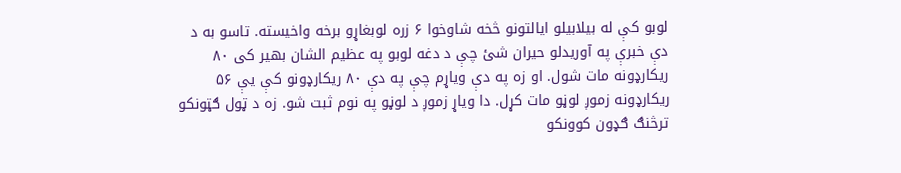لوبو کې له بیلابیلو ایالتونو څخه شاوخوا ۶ زره لوبغاړو برخه واخیسته. تاسو به د دې خبرې په آوریدلو حیران شئ چې د دغه لوبو په عظیم الشان بهیر کی ۸۰ ریکارډونه مات شول. او زه په دې ویاړم چې په دې ۸۰ ریکارډونو کې یې ۵۶ ریکارډونه زموږ لوڼو مات کړل. دا ویاړ زموږ د لوڼو په نوم ثبت شو. زه د ټول ګټونکو ترڅنګ ګډون کوونکو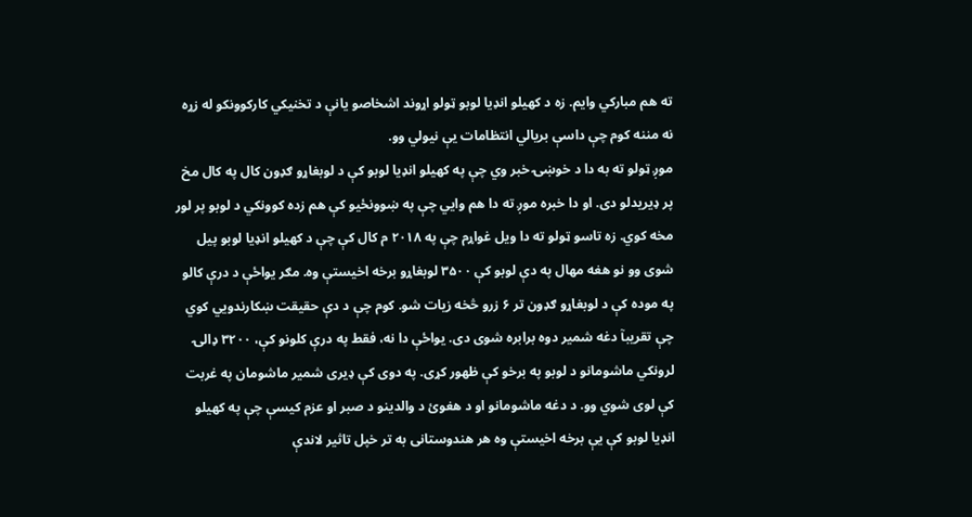ته هم مبارکي وایم. زه د کهیلو انډیا لوبو ټولو اړوند اشخاصو یانې د تخنیکي کارکوونکو له زړه نه مننه کوم چې داسې بریالي انتظامات یې نیولي وو.
موږ ټولو ته به دا د خوښۍ خبر وي چې په کهیلو انډیا لوبو کې د لوبغاړو ګډون کال په کال مخ پر ډیریدلو دی. او دا خبره موږ ته دا هم وایي چې په ښوونځیو کې هم زده کوونکي د لوبو پر لور مخه کوي. زه تاسو ټولو ته دا ویل غواړم چې په ۲۰۱۸ م کال کې چې د کهیلو انډیا لوبو پیل شوی وو نو هغه مهال په دې لوبو کې ۳۵۰۰ لوبغاړو برخه اخیستې وه. مګر یواځې د درې کالو په موده کې د لوبغاړو ګډون تر ۶ زرو څخه زیات شو. کوم چې د دې حقیقت ښکارندویي کوي چې تقریبآ دغه شمیر دوه برابره شوی دی. یواځې دا نه، فقط په درې کلونو کې، ۳۲۰۰ ډالۍ لرونکي ماشومانو د لوبو په برخو کې ظهور کړی. په دوی کې ډیری شمیر ماشومان په غربت کې لوی شوي وو. د دغه ماشومانو او د هغوئ د والدینو د صبر او عزم کیسې چې په کهیلو انډیا لوبو کې یې برخه اخیستې وه هر هندوستانی به تر خپل تاثیر لاندې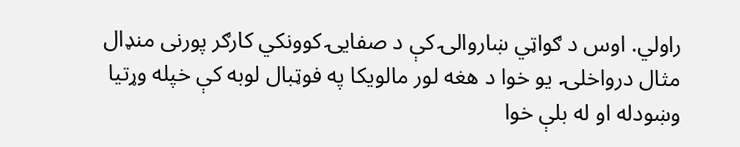راولي. اوس د ګواټي ښاروالۍ کې د صفايۍ کوونکي کارګر پورنی منډال مثال درواخلۍ. یو خوا د هغه لور مالویکا په فوټبال لوبه کې خپله وړتیا وښودله او له بلې خوا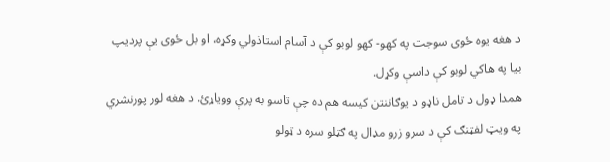د هغه یوه ځوی سوجت په کهو- کهو لوبو کې د آسام استاذولي وکړه، او بل ځوی یې پردیپ بیا په هاکي لوبو کې داسې وکړل.
همدا ډول د تامل ناډو د یوګاننتن کیسه هم ده چې تاسو به پرې وویاړئ. د هغه لور پورنشري په ویټ لفټنګ کې د سرو زرو مډال په ګټلو سره د ټولو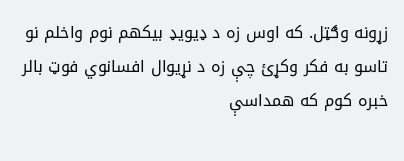زړونه وګټل. که اوس زه د ډیویډ بیکهم نوم واخلم نو تاسو به فکر وکړئ چې زه د نړیوال افسانوي فوټ بالر خبره کوم که همداسې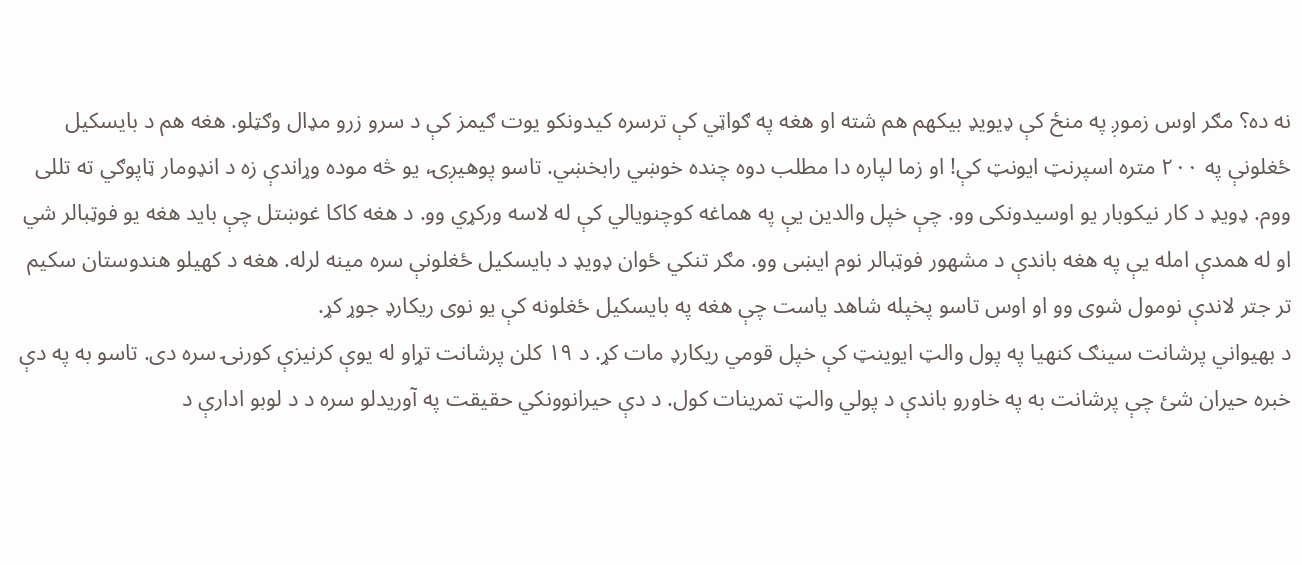نه ده؟ مګر اوس زموږ په منځ کې ډیویډ بیکهم هم شته او هغه په ګواټي کې ترسره کیدونکو یوت ګیمز کې د سرو زرو مډال وګټلو. هغه هم د بایسکیل ځغلونې په ۲۰۰ متره اسپرنټ ایونټ کې! او زما لپاره دا مطلب دوه چنده خوښي رابخښي. تاسو پوهیږۍ، یو څه موده وړاندې زه د انډومار ټاپوګي ته تللی ووم. ډویډ د کار نیکوبار یو اوسیدونکی وو. چې خپل والدین یې په هماغه کوچنویالي کې له لاسه ورکړي وو. د هغه کاکا غوښتل چې باید هغه یو فوټبالر شي او له همدې امله یې په هغه باندې د مشهور فوټبالر نوم ایښی وو. مګر تنکي ځوان ډویډ د بایسکیل ځغلونې سره مینه لرله. هغه د کهیلو هندوستان سکیم تر جتر لاندې نومول شوی وو او اوس تاسو پخپله شاهد یاست چې هغه په بایسکیل ځغلونه کې یو نوی ریکارډ جوړ کړ.
د بهیواني پرشانت سینګ کنهیا په پول والټ ایوینټ کې خپل قومي ریکارډ مات کړ. د ۱۹ کلن پرشانت تړاو له یوې کرنیزې کورنۍ سره دی. تاسو به په دې خبره حیران شئ چې پرشانت به په خاورو باندې د پولي والټ تمرینات کول. د دې حیرانوونکي حقیقت په آوریدلو سره د د لوبو ادارې د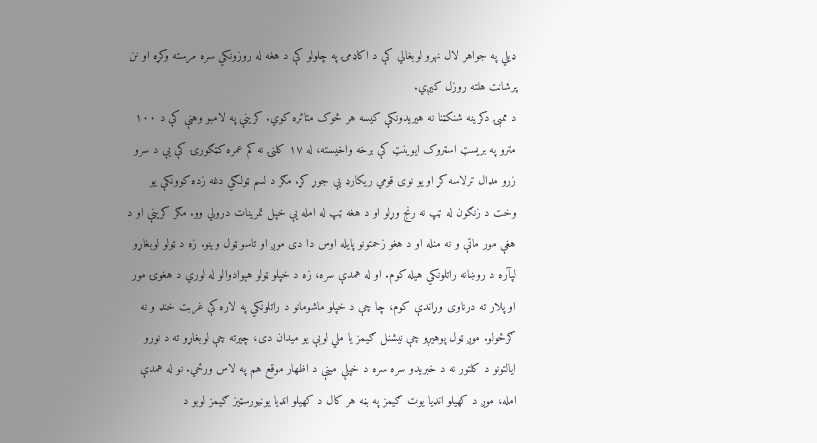ډیلي په جواهر لال نهرو لوبغالي کې د اکاډمۍ په چلولو کې د هغه له روزونکي سره مرسته وکړه او نن پرشانت هلته روزل کیږي.
د ممبۍ دکرینه شنکټنا نه هیریدونکې کیسه هر څوک متاثره کوي. کرینې په لامبو وهنې کې د ۱۰۰ مترو په بریسټ اسټروک ایوینټ کې برخه واخیسته، له ۱۷ کلنۍ نه کم عمره کټګورۍ کې یې د سرو زرو مډال ترلاسه کړ او یو نوی قومي ریکارډ یې جوړ کړ. مګر د لسم ټولګي دغه زده کوونکې یو وخت د زنګون له ټپ نه رنج وړلو او د هغه ټپ له امله یې خپل تمرینات درولي وو. مګر کرینې او د هغې مور ماتې و نه منله او د هغو زحمتونو پایله اوس دا دی موږ او تاسو ټول وینو. زه د ټولو لوبغاړو لپآره د روښانه راتلونکي هیله کوم. او له همدې سره، زه د خپلو ټولو هېوادوالو له لوري د هغوۍ مور او پلار ته درناوی وړاندې کوم، چا چې د خپلو ماشومانو د راتلونکي په لاره کې غربت خنډ و نه ګرځولو. موږ ټول پوهیږو چې نیشنل ګیمز یا ملي لوبې یو میدان دی، چیرته چې لوبغاړو ته د نورو ایالتونو د کلتور نه د خبریدو سره سره د خپلې مینې د اظهار موقع هم په لاس ورځي. نو له همدې امله، موږ د کهیلو انډیا یوت ګیمز په بڼه هر کال د کهیلو انډیا یونیورسټیز ګیمز لوبو د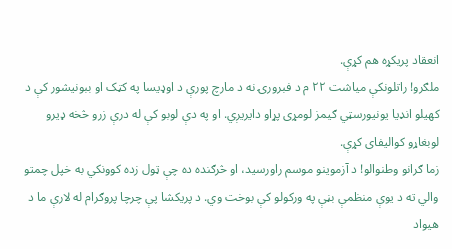انعقاد پریکړه هم کړې.
ملګرو! راتلونکې میاشت ۲۲ م د فبرورۍ نه د مارچ پورې د اوډیسا په کټک او ببونیشور کې د کهیلو انډیا یونیورسټي ګیمز لومړی پړاو دایریږي. او په دې لوبو کې له درې زرو څخه ډیرو لوبغاړو کوالیفای کړې.
زما ګرانو وطنوالو! د آزموینو موسم راورسید، او څرګنده ده چې ټول زده کوونکي به خپل چمتو والي ته د یوې منظمې بڼې په ورکولو کې بوخت وي. د پریکشا پې چرچا پروګرام له لارې ما د هیواد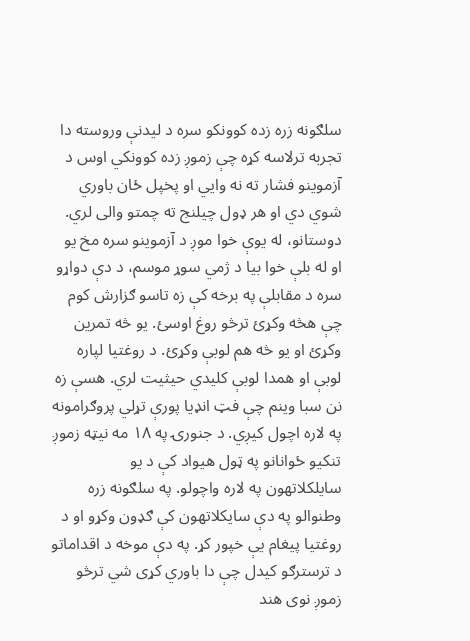سلګونه زره زده کوونکو سره د لیدنې وروسته دا تجربه ترلاسه کړه چې زموږ زده کوونکي اوس د آزموینو فشار ته نه وایي او پخپل ځان باوري شوي دي او هر ډول چیلنج ته چمتو والی لري.
دوستانو، له یوې خوا موږ د آزموینو سره مخ یو او له بلې خوا بیا د ژمي سوړ موسم، د دې دواړو سره د مقابلې په برخه کې زه تاسو ګزارش کوم چې هڅه وکړئ ترڅو روغ اوسئ. یو څه تمرین وکړئ او یو څه هم لوبې وکړئ. د روغتیا لپاره لوبې او همدا لوبې کلیدي حیثیت لري. هسې زه نن سبا وینم چې فټ انډیا پورې تړلي پروګرامونه په لاره اچول کیږي. د جنورۍ په ۱۸ مه نیټه زموږ تنکیو ځوانانو په ټول هیواد کې د یو سایلکلاتهون په لاره واچولو. په سلګونه زره وطنوالو په دې سایکلاتهون کې ګډون وکړو او د روغتیا پیغام يې خپور کړ. په دې موخه د اقداماتو د ترسترګو کیدل چې دا باوري کړی شي ترڅو زموږ نوی هند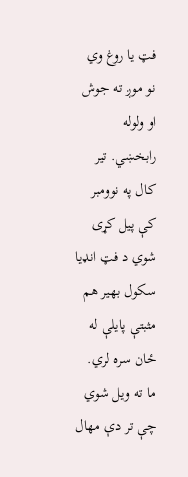فټ یا روغ وي نو موږ ته جوش او ولوله رابخښي. تیر کال په نوومبر کې پیل کړی شوي د فټ انډیا سکول بهیر هم مثبتې پایلې له ځان سره لري. ما ته ویل شوي چې تر دې مهال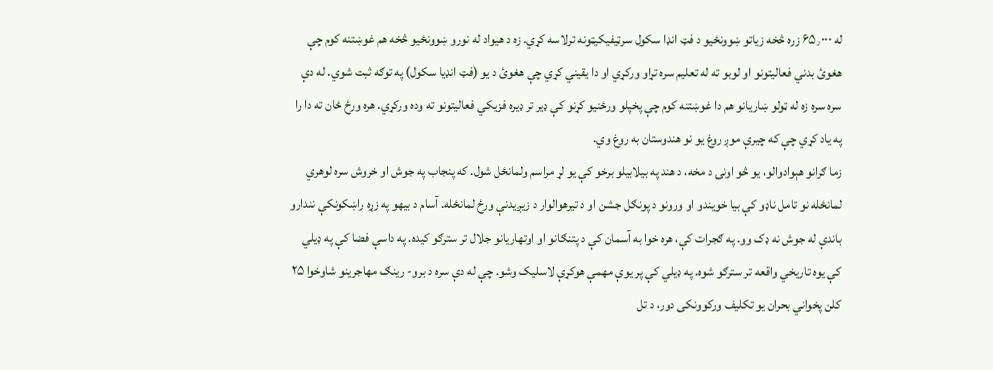له ۶۵٫۰۰۰ زره څخه زیاتو ښوونځیو د فټ انډا سکول سرټیفیکیټونه ترلاسه کړي. زه د هیواد له نورو ښوونځیو څخه هم غوښتنه کوم چې هغوئ بدني فعالیتونو او لوبو ته له تعلیم سره تړاو ورکړي او دا یقیني کړي چې هغوئ د یو (فټ انډیا سکول) په توګه ثبت شوي. له دې سره سره زه له ټولو ښاریانو هم دا غوښتنه کوم چې پخپلو ورځنیو کړنو کې ډیر تر ډیره فزیکي فعالیتونو ته وده ورکړي. هره ورځ ځان ته دا را په یاد کړي چې که چیرې موږ روغ یو نو هندوستان به روغ وي.
زما ګرانو هېوادوالو، یو څو اونۍ د مخه، د هند په بیلابیلو برخو کې یو لړ مراسم ولمانځل شول. که پنجاب په جوش او خروش سره لوهري لمانځله نو تامل ناډو کې بیا خویندو او ورونو د پونګل جشن او د تیرهوالوار د زیږیدنې ورځ لمانځله. آسام د بیهو په زړه راښکونکې نندارو باندې له جوش نه ډک وو. په ګجرات کې، هره خوا به آسمان کې د پتنګانو او اوتهاریانو جلال تر سترګو کیده. په داسې فضا کې په ډیلي کې یوه تاریخي واقعه تر سترګو شوه. په ډیلي کې پر یوې مهمې هوکړې لاسلیک وشو. چې له دې سره د برو- رینګ مهاجرینو شاوخوا ۲۵ کلن پخواني بحران یو تکلیف ورکوونکی دور، د تل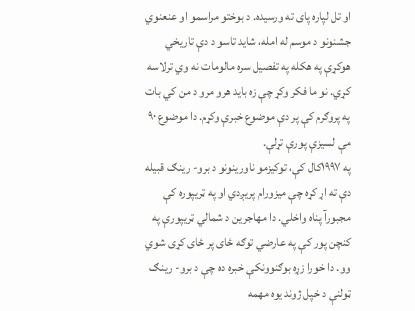او تل لپاره پای ته ورسیده. د بوختو مراسمو او عنعنوي جشنونو د موسم له امله، شاید تاسو د دې تاریخي هوکړې په هکله په تفصیل سره مالومات نه وي ترلاسه کړي. نو ما فکر وکړ چې زه باید هرو مرو د من کي بات په پروګرم کې پر دې موضوع خبرې وکړم. دا موضوع ۹۰ مې لسیزې پورې تړلې.
په ۱۹۹۷کال کې، توکیزمو ناورینونو د برو- رینګ قبیله دې ته اړ کړه چې میزورام پریږدي او په ټریپوره کې مجبورآ پناه واخلي. دا مهاجرین د شمالي ټریپورې په کنچن پور کې په عارضي توګه ځای پر ځای کړی شوي وو. دا خورا زړه بوګنوونکې خبره ده چې د برو- رینګ ټولنې د خپل ژوند یوه مهمه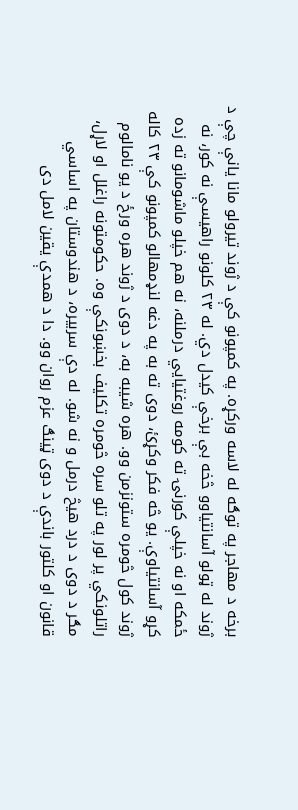برخه د مهاجر په توګه له لاسه ورکړه. په کمپونو کې د ژوند تیرولو مانا یانې چې د ژوند له ټولو آسانتیاوو څخه بې برخې کیدل دي. له ۲۳ کلونو راهیسې نه کور، نه ځمکه او نه خپلې کورنۍ ته کومه روغتیایي درملنه، نه هم خپلو ماشومانو ته زده کړو آسانتیاوې. یو څه فکر وکړئ، دوی ته به په دغه لنډمهالو کمپونو کې ۲۳ کاله ژوند کول څومره ستونزمن وو. هره شیبه به، د دوی د ژوند هره ورځ د یو نامالوم راتلونکي پر لور په تلو سره څومره تکلیف بخښونکې وه. حکومتونه راغلل او لاړل، مګر د دوی د درد هیڅ درمل و نه شو. له دې سربیره، د هندوستان په اساسي قانون او کلتور باندې د دوی ټینګ عزم روان وو. دا د همدې یقین لامل دی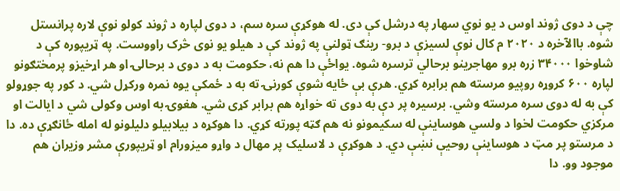چې د دوی ژوند اوس د یو نوي سهار په درشل کې دی. له هوکړې سره سم، د دوی لپاره د ژوند کولو نوې لاره پرانستل شوه. باالآخره د ۲۰۲۰ م کال نوې لسیزې د برو- رینګ ټولنې په ژوند کې د هیلو یو نوی څرک راووست. په ټریپوره کې د شاوخوا ۳۴۰۰۰ زره برو مهاجرینو برحالي ترسره شوه. یواځې دا هم نه، حکومت به د دوی د برحالۍ او هر اړخیزو پرمختګونو لپاره ۶۰۰ کروړه روپیو مرسته هم برابره کړي. هرې بې ځایه شوې کورنۍ ته به د ځمکې یوه نمره ورکړل شي. د کور په جوړولو کې به له دوی سره مرسته وشي. برسیره پر دې به دوی ته خواړه هم برابر کړی شي. هغوۍ به اوس وکولی شي د ایالت او مرکزي حکومت لخوا د ولسي هوساینې له سکیمونو نه هم ګټه پورته کړي. دا هوکړه د بیلابیلو دلیلونو له امله ځانګړې ده. دا د مرستو پر مټ د هوساینې روحیې نښې دي. د هوکړې د لاسلیک پر مهال د واړو میزورام او ټریپورې مشر وزیران هم موجود وو. دا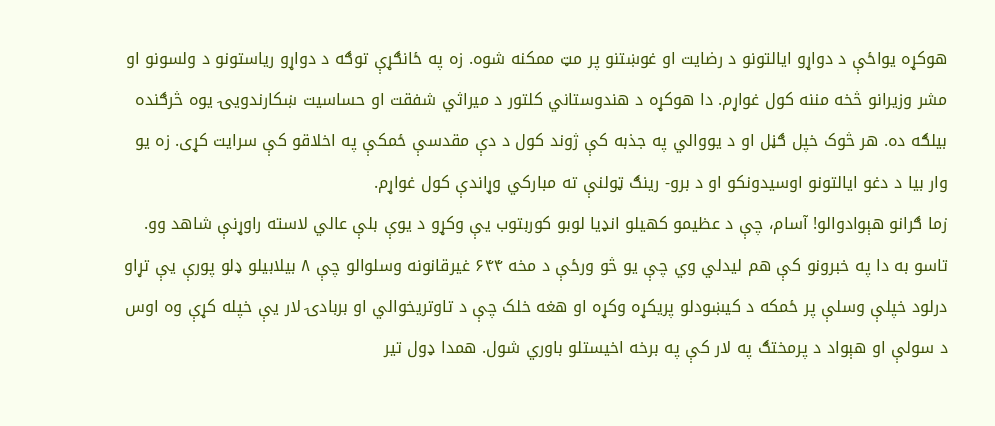هوکړه یواځې د دواړو ایالتونو د رضایت او غوښتنو پر مټ ممکنه شوه. زه په ځانګړې توګه د دواړو ریاستونو د ولسونو او مشر وزیرانو څخه مننه کول غواړم. دا هوکړه د هندوستاني کلتور د میراثي شفقت او حساسیت ښکارندویۍ یوه څرګنده بیلګه ده. هر څوک خپل ګڼل او د یووالي په جذبه کې ژوند کول د دې مقدسې ځمکې په اخلاقو کې سرایت کړی. زه یو وار بیا د دغو ایالتونو اوسیدونکو او د برو- رینګ ټولنې ته مبارکي وړاندې کول غواړم.
زما ګرانو هېوادوالو! آسام، چې د عظیمو کهیلو انډیا لوبو کوربتوب یې وکړو د یوې بلې عالي لاسته راوړنې شاهد وو. تاسو به دا په خبرونو کې هم لیدلي وي چې یو څو ورځې د مخه ۶۴۴ غیرقانونه وسلوالو چې ۸ بیلابیلو ډلو پورې یې تړاو درلود خپلې وسلې پر ځمکه د کیښودلو پریکړه وکړه او هغه خلک چې د تاوتریخوالي او بربادۍ لار یې خپله کړې وه اوس د سولې او هېواد د پرمختګ په لار کې په برخه اخیستلو باوري شول. همدا ډول تیر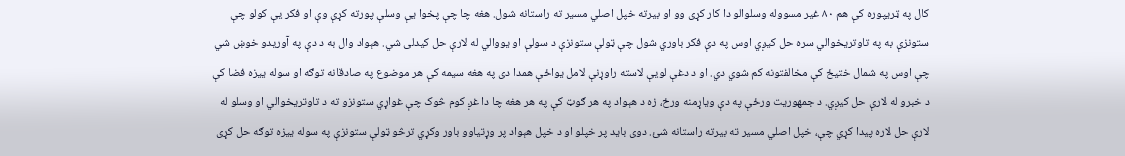کال په ټریپوره کې هم ۸۰ غیر مسووله وسلوالو دا کار کړی وو او بیرته خپل اصلي مسیر ته راستانه شول. هغه چا چې پخوا یې وسلې پورته کړې وې او فکر یې کولو چې ستونزې به په تاوتریخوالي سره حل کیږي اوس په دې فکر باوري شول چې ټولې ستونزې د سولې او یووالي له لارې حل کیدلی شي. هېواد وال به د دې په آوریدو خوښ شي چې اوس په شمال ختیځ کې مخالفتونه کم شوي دي. او د دغې لویې لاسته راوړنې لامل یواځې همدا دی په هغه سیمه کې هر موضوع په صادقانه توګه او سوله ییزه فضا کې د خبرو له لارې حل کیږي. د جمهوریت ورځې په دې ویاړمنه ورځ، زه د هېواد په هر ګوټ کې په هر هغه چا دا غږ کوم څوک چې غواړي ستونزو ته د تاوتریخوالي او وسلو له لارې حل لاره پیدا کړي چې، خپل اصلي مسیر ته بیرته راستانه شئ. دوی باید پر خپلو او د خپل هېواد پر وړتیاوو باور وکړي ترڅو ټولې ستونزې په سوله ییزه توګه حل کړی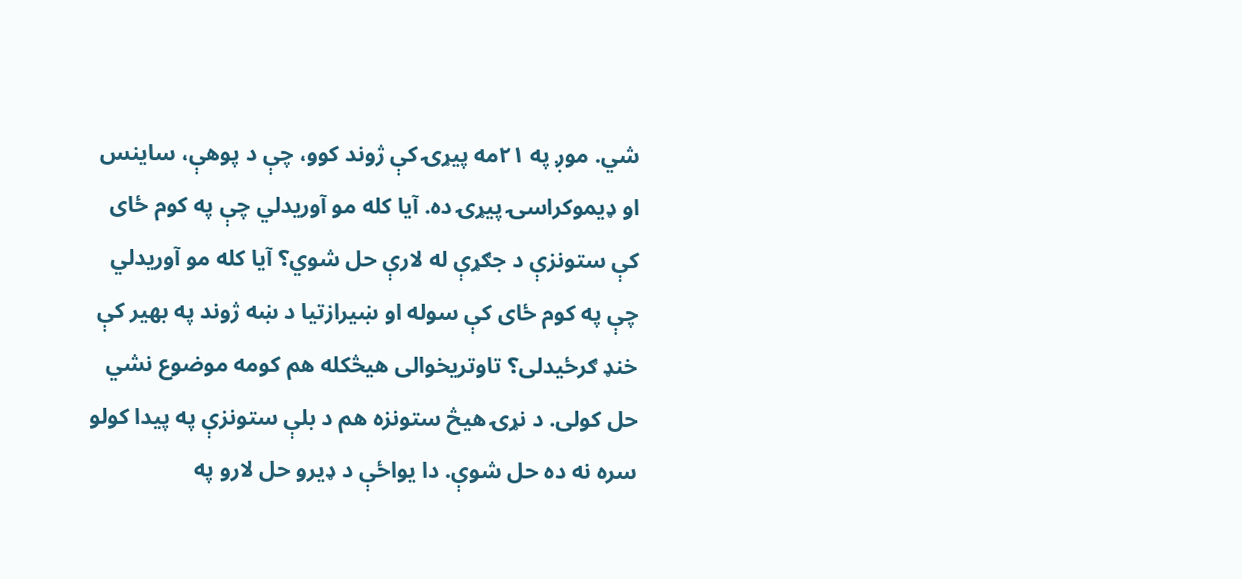شي. موږ په ۲۱مه پیړۍ کې ژوند کوو، چې د پوهې، ساینس او ډیموکراسۍ پیړۍ ده. آیا کله مو آوریدلي چې په کوم ځای کې ستونزې د جګړې له لارې حل شوي؟ آیا کله مو آوریدلي چې په کوم ځای کې سوله او ښیرازتیا د ښه ژوند په بهیر کې خنډ ګرځيدلی؟ تاوتریخوالی هیڅکله هم کومه موضوع نشي حل کولی. د نړۍ هیڅ ستونزه هم د بلې ستونزې په پیدا کولو سره نه ده حل شوې. دا یواځې د ډیرو حل لارو په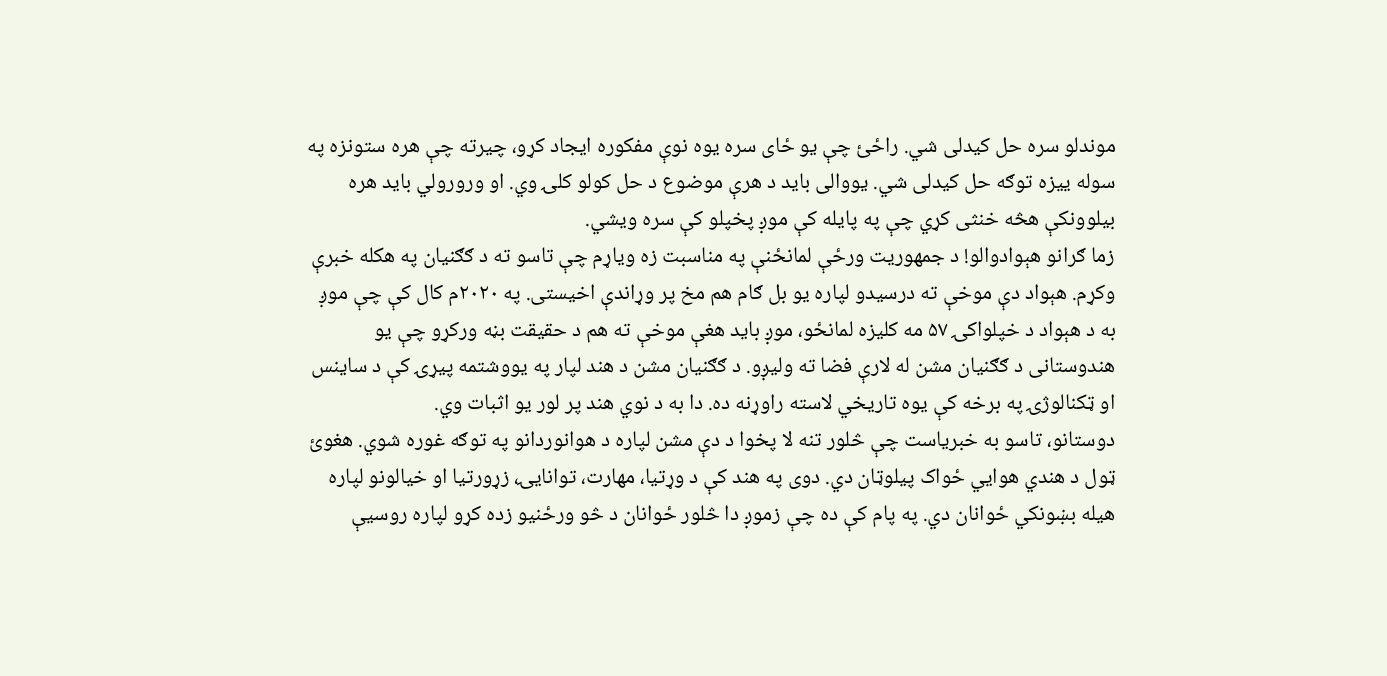موندلو سره حل کیدلی شي. راځئ چې یو ځای سره یوه نوې مفکوره ایجاد کړو، چیرته چې هره ستونزه په سوله ییزه توګه حل کیدلی شي. یووالی باید د هرې موضوع د حل کولو کلۍ وي. او ورورولي باید هره بیلوونکې هڅه خنثی کړي چې په پایله کې موږ پخپلو کې سره ویشي.
زما ګرانو هېوادوالو! د جمهوریت ورځې لمانځنې په مناسبت زه ویاړم چې تاسو ته د ګګنیان په هکله خبرې وکړم. هېواد دې موخې ته درسیدو لپاره یو بل ګام هم مخ پر وړاندې اخیستی. په ۲۰۲۰م کال کې چې موږ به د هېواد د خپلواکۍ ۵۷ مه کلیزه لمانځو، موږ باید هغې موخې ته هم د حقیقت بڼه ورکړو چې یو هندوستانی د ګګنیان مشن له لارې فضا ته ولیږو. د ګګنیان مشن د هند لپار په یووشتمه پیړۍ کې د ساینس او ټکنالوژۍ په برخه کې یوه تاریخي لاسته راوړنه ده. دا به د نوي هند پر لور یو اثبات وي.
دوستانو، تاسو به خبریاست چې څلور تنه لا پخوا د دې مشن لپاره د هوانوردانو په توګه غوره شوي. هغوئ ټول د هندي هوایي ځواک پیلوټان دي. دوی په هند کې د وړتیا، مهارت، توانایۍ، زړورتیا او خیالونو لپاره هیله بښونکي ځوانان دي. په پام کې ده چې زموږ دا څلور ځوانان د څو ورځنیو زده کړو لپاره روسیې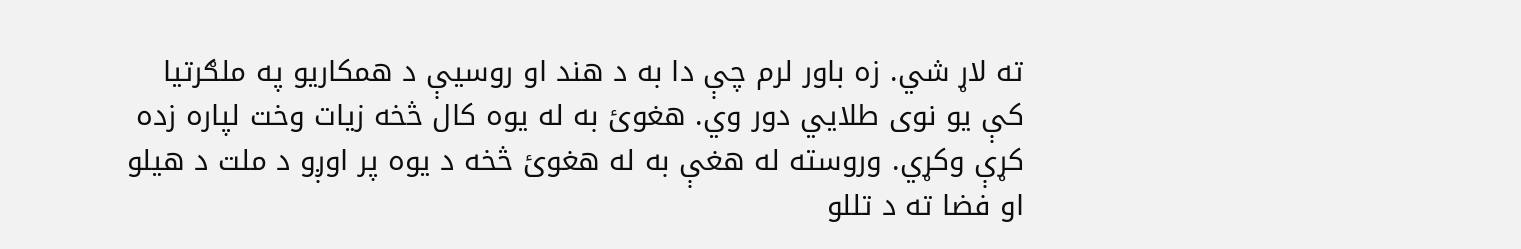ته لاړ شي. زه باور لرم چې دا به د هند او روسیې د همکاریو په ملګرتیا کې یو نوی طلایي دور وي. هغوئ به له یوه کال څخه زیات وخت لپاره زده کړې وکړي. وروسته له هغې به له هغوئ څخه د یوه پر اوږو د ملت د هیلو او فضا ته د تللو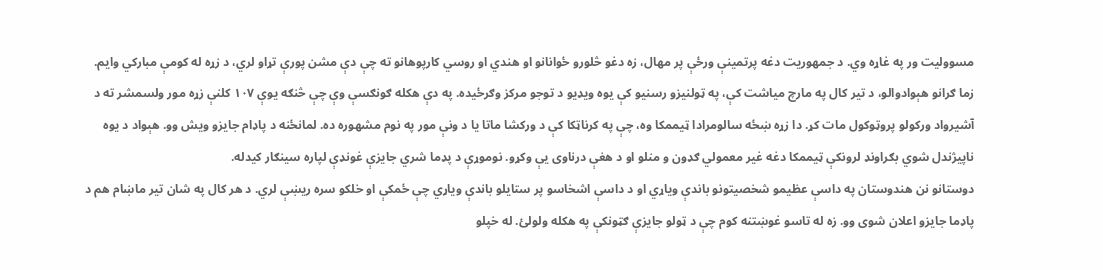مسوولیت ور په غاړه وي. د جمهوریت دغه پرتمینې ورځې پر مهال، زه دغو څلورو ځوانانو او هندي او روسي کارپوهانو ته چې دې مشن پورې تړاو لري، د زړه له کومې مبارکي وایم.
زما ګرانو هېوادوالو، د تیر کال په مارچ میاشت کې، په ټولنیزو رسنیو کې یوه ویډیو د توجو مرکز وګرځيده. په دې هکله ګونګسې وې چې څنګه یوې ۱۰۷ کلنې زړه مور ولسمشر ته د آشیرواد ورکولو پروټوکول مات کړ. دا زړه ښځه سالومرادا ټیممکا وه، چې په کرناټکا کې د ورکشا ماتا یا د ونې مور په نوم مشهوره ده. لمانځنه د پاډام جایزو ویش وو. هېواد د یوه ناپیژندل شوي بګراونډ لرونکې ټیممکا دغه غیر معمولي ګډون و منلو او د هغې درناوی یې وکړو. نوموړې د پډما شري جایزې غونډې لپاره سینګار کیدله.
دوستانو نن هندوستان په داسې عظیمو شخصیتونو باندې ویاړي او د داسې اشخاسو پر ستایلو باندې ویاړي چې ځمکې او خلکو سره ریښې لري. د هر کال په شان تیر ماښام هم د پاډما جایزو اعلان شوی وو. زه له تاسو غوښتنه کوم چې د ټولو جایزې ګټونکې په هکله ولولئ. له خپلو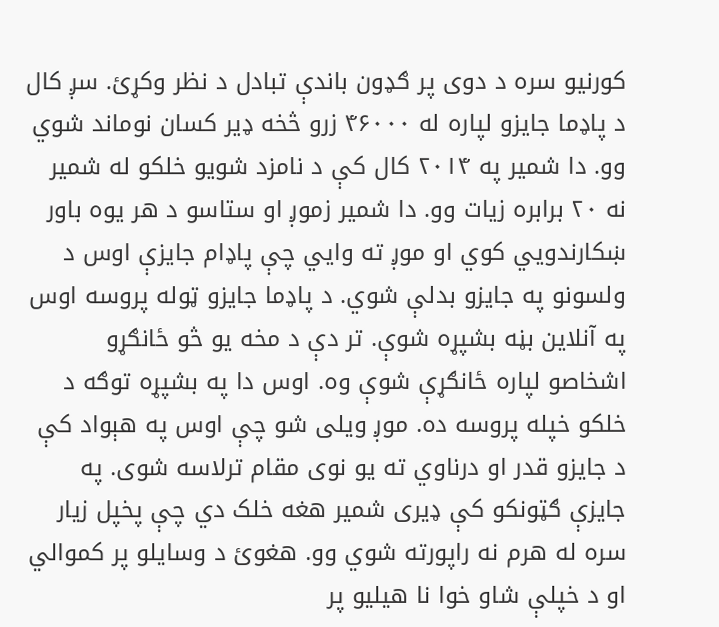کورنیو سره د دوی پر ګډون باندې تبادل د نظر وکړئ. سږ کال د پاډما جایزو لپاره له ۴۶۰۰۰ زرو څخه ډیر کسان نوماند شوي وو. دا شمیر په ۲۰۱۴ کال کې د نامزد شویو خلکو له شمیر نه ۲۰ برابره زیات وو. دا شمیر زموږ او ستاسو د هر یوه باور ښکارندویي کوي او موږ ته وایي چې پاډام جایزې اوس د ولسونو په جایزو بدلې شوي. د پاډما جایزو ټوله پروسه اوس په آنلاین بڼه بشپړه شوې. تر دې د مخه یو څو ځانګړو اشخاصو لپاره ځانګړې شوې وه. اوس دا په بشپړه توګه د خلکو خپله پروسه ده. موږ ویلی شو چې اوس په هېواد کې د جایزو قدر او درناوي ته یو نوی مقام ترلاسه شوی. په جایزې ګټونکو کې ډیری شمیر هغه خلک دي چې پخپل زیار سره له هرم نه راپورته شوي وو. هغوئ د وسایلو پر کموالي او د خپلې شاو خوا نا هیلیو پر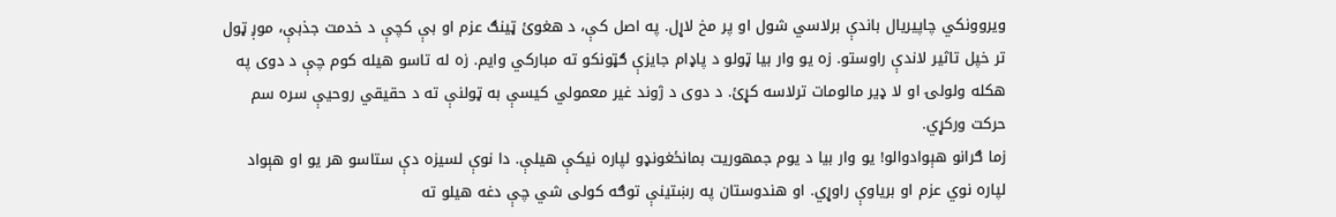ویروونکي چاپیریال باندې برلاسي شول او پر مخ لاړل. په اصل کې، د هغوئ ټینګ عزم او بې کچې د خدمت جذبې، موږ ټول تر خپل تاثیر لاندې راوستو. زه یو وار بیا ټولو د پاډام جایزې ګټونکو ته مبارکي وایم. زه له تاسو هیله کوم چې د دوی په هکله ولولۍ او لا ډیر مالومات ترلاسه کړئ. د دوی د ژوند غیر معمولي کیسې به ټولنې ته د حقیقي روحیې سره سم حرکت ورکړي.
زما ګرانو هېوادوالو! یو وار بیا د یوم جمهوریت بمانځغونډو لپاره نیکې هیلې. دا نوې لسیزه دې ستاسو هر یو او هېواد لپاره نوي عزم او بریاوې راوړي. او هندوستان په رښتینې توګه کولی شي چې دغه هیلو ته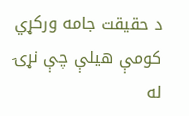د حقیقت جامه ورکړي کومې هیلې چې نړۍ له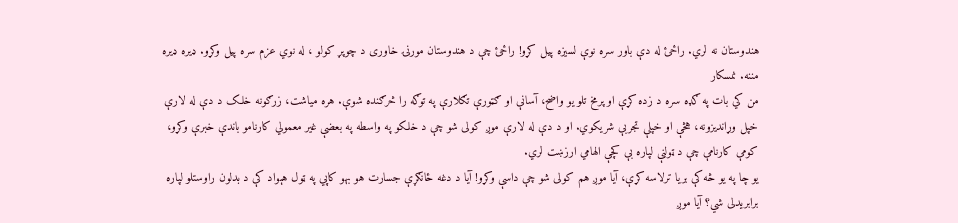هندوستان نه لري. راځئ له دې باور سره نوې لسیزه پیل کړو! راځئ چې د هندوستان مورنۍ خاوری د چوپړ کولو ، له نوي عزم سره پیل وکړو. ډیره ډیره مننه. نمسکار
من کي بات په ګډه سره د زده کړې او پرمخ تلو یو واضح، آسانې او ګټورې تګلارې په توګه را څرګنده شوې. هره میاشت، زرګونه خلک د دې له لارې خپل وړاندیزونه، هڅې او خپلې تجربې شریکوي. او د دې له لارې موږ کولی شو چې د خلکو په واسطه په بعضې غیر معمولي کارنامو باندې خبرې وکړو، کومې کارنامې چې د ټولنې لپاره بې کچې الهامي ارزښت لري.
یو چا په یو څه کې بریا ترلاسه کړې، آیا موږ هم کولی شو چې داسې وکړو! آیا د دغه ځانګړې جسارت هو بهو کاپي په ټول هېواد کې د بدلون راوستلو لپاره برابریدلی شي؟ آیا موږ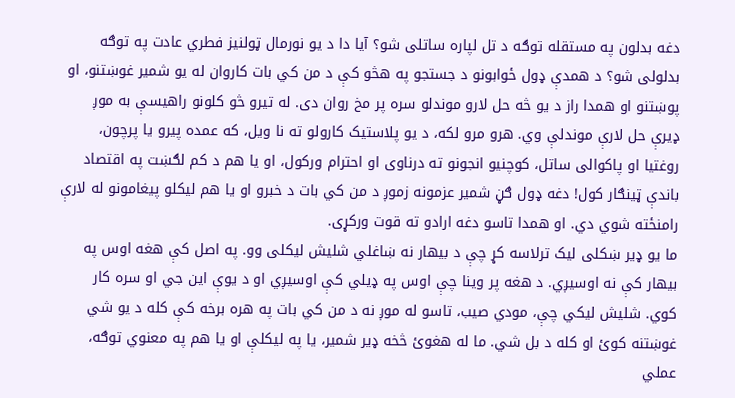دغه بدلون په مستقله توګه د تل لپاره ساتلی شو؟ آیا دا د یو نورمال ټولنیز فطري عادت په توګه بدلولی شو؟ د همدې ډول ځوابونو د جستجو په هڅو کې د من کي بات کاروان له یو شمیر غوښتنو، او پوښتنو او همدا راز د یو څه حل لارو موندلو سره پر مخ روان دی. له تیرو څو کلونو راهیسې به موږ ډیرې حل لارې موندلې وي. هرو مرو لکه، د یو پلاستیک کارولو ته نا ویل، که عمده پیرو یا پرچون، روغتیا او پاکوالی ساتل، کوچنیو انجونو ته درناوی او احترام ورکول، او یا هم د کم لګښت په اقتصاد باندې ټینګار کول! دغه ډول ګڼ شمیر عزمونه زموږ د من کي بات د خبرو او یا هم لیکلو پیغامونو له لارې رامنځته شوي دي. او همدا تاسو دغه ارادو ته قوت ورکړی.
ما یو ډیر ښکلی لیک ترلاسه کړ چې د بیهار نه ښاغلي شلیش لیکلی وو. په اصل کې هغه اوس په بیهار کې نه اوسیږي. د هغه پر وینا چې اوس په ډیلي کې اوسیږي او د یوې این جي او سره کار کوي. شلیش لیکي چې، مودي صیب، تاسو له موږ نه د من کي بات په هره برخه کې کله د یو شي غوښتنه کوئ او کله د بل شي. ما له هغوئ څخه ډیر شمیر، یا په لیکلې او یا هم په معنوي توګه، عملي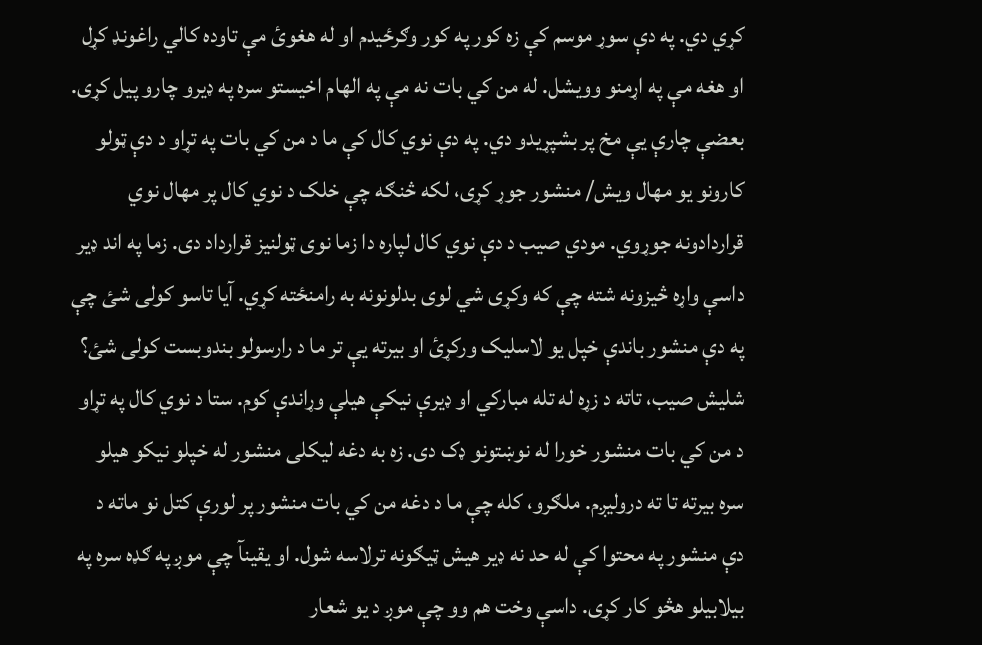کړي دي. په دې سوړ موسم کې زه کور په کور وګرځیدم او له هغوئ مې تاوده کالي راغونډ کړل او هغه مې په اړمنو وویشل. له من کي بات نه مې په الهام اخیستو سره په ډیرو چارو پیل کړی. بعضې چارې یې مخ پر بشپړیدو دي. په دې نوي کال کې ما د من کي بات په تړاو د دې ټولو کارونو یو مهال ویش/ منشور جوړ کړی، لکه څنګه چې خلک د نوي کال پر مهال نوي قراردادونه جوړوي. مودي صیب د دې نوي کال لپاره دا زما نوی ټولنیز قرارداد دی. زما په اند ډیر داسې واړه څیزونه شته چې که وکړی شي لوی بدلونونه به رامنځته کړي. آیا تاسو کولی شئ چې په دې منشور باندې خپل یو لاسلیک ورکړئ او بیرته یې تر ما د رارسولو بندوبست کولی شئ؟
شلیش صیب، تاته د زړه له تله مبارکي او ډیرې نیکې هیلې وړاندې کوم. ستا د نوي کال په تړاو د من کي بات منشور خورا له نوښتونو ډک دی. زه به دغه لیکلی منشور له خپلو نیکو هیلو سره بیرته تا ته درولیږم. ملګرو، کله چې ما د دغه من کي بات منشور پر لورې کتل نو ماته د دې منشور په محتوا کې له حد نه ډیر هیش ټیګونه ترلاسه شول. او یقینآ چې موږ په ګډه سره په بیلابیلو هڅو کار کړی. داسې وخت هم وو چې موږ د یو شعار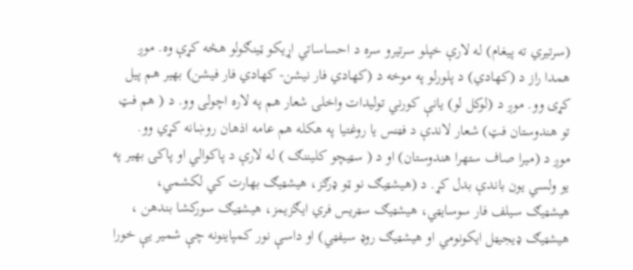(سرتیري ته پیغام) له لارې خپلو سرتیرو سره د احساساتي اړیکو ټینګولو هڅه کړې وه. موږ همدا راز د (کهادي) د پلورلو په موخه د (کهادي فار نیشن- کهادي فار فیشن) بهیر هم پیل کړی وو. موږ د (لوکل لو) یانې کورني تولیدات واخلۍ شعار هم په لاره اچولی وو. د ( هم فټ تو هندوستان فټ) شعار لاندې د فټنس یا روغتیا په هکله هم عامه اذهان روښانه کړي وو.
موږ د (میرا صاف ستهرا هندوستان) او د ( سټیچو کلیننګ ) له لارې د پاکوالي او پاکۍ بهیر په یو ولسي یون باندې بدل کړ. د (هیشټیګ نو ټو ډرګز، هیشټیګ بهارت کي لکشمي، هیشټیګ سیلف فار سوسایټي، هیشټیګ سټریس فري ایګزیمز، هیشټیګ سورکشا بندهن ، هیشټیګ ډیجیټل ایکونومي او هیشټیګ روډ سیفټي) او داسې نور کمپاینونه چې شمیر یې خورا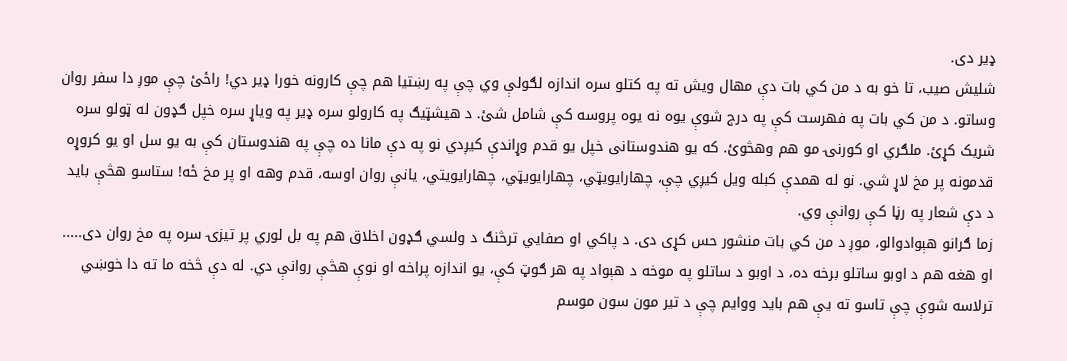ډیر دی.
شلیش صیب، تا خو به د من کي بات دې مهال ویش ته په کتلو سره اندازه لګولې وي چې په رښتیا هم چې کارونه خورا ډیر دي! راځئ چې موږ دا سفر روان وساتو. د من کي بات په فهرست کې په درج شوې یوه نه یوه پروسه کې شامل شئ. د هیشټیګ په کارولو سره ډیر په ویاړ سره خپل ګډون له ټولو سره شریک کړئ. ملګري او کورنۍ مو هم وهڅوئ. که یو هندوستانی خپل یو قدم وړاندې کیږدي نو په دې مانا ده چې په هندوستان کې به یو سل او یو کروړه قدمونه پر مخ لاړ شي. نو له همدې کبله ویل کیږي چې، چهارایویټي، چهارایویټي، چهارایویتي، یانې روان اوسه، قدم وهه او پر مخ ځه! ستاسو هڅې باید د دې شعار په رڼا کې روانې وي.
زما ګرانو هېوادوالو، موږ د من کي بات منشور حس کړی دی. د پاکي او صفایي ترڅنګ د ولسي ګډون اخلاق هم په بل لوري پر تیزۍ سره په مخ روان دی..... او هغه هم د اوبو ساتلو برخه ده، د اوبو د ساتلو په موخه د هېواد په هر ګوټ کې، یو اندازه پراخه او نوې هڅې روانې دي. له دې څخه ما ته دا خوښي ترلاسه شوې چې تاسو ته یې هم باید ووایم چې د تیر مون سون موسم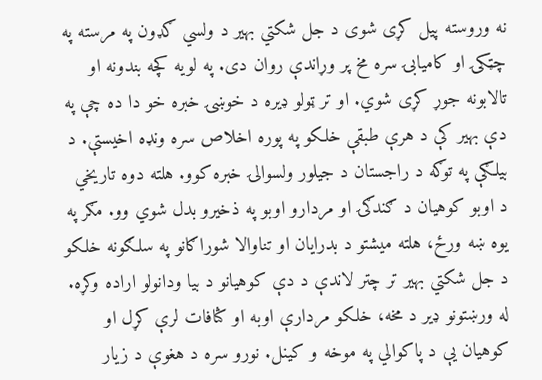نه وروسته پیل کړی شوی د جل شکتي بهیر د ولسي ګډون په مرسته په چټکۍ او کامیابۍ سره مخ پر وړاندې روان دی. په لویه کچه بندونه او تالابونه جوړ کړی شوي. او تر ټولو ډیره د خوښۍ خبره خو دا ده چې په دې بهیر کې د هرې طبقې خلکو په پوره اخلاص سره ونډه اخیستې. د بیلګې په توګه د راجستان د جیلور ولسوالۍ خبره کوو. هلته دوه تاریخي د اوبو کوهیان د ګندګۍ او مردارو اوبو په ذخیرو بدل شوي وو. مګر په یوه ښه ورځ، هلته میشتو د بدرایان او تناوالا شوراګانو په سلګونه خلکو د جل شکتي بهیر تر چتر لاندې د دې کوهیانو د بیا ودانولو اراده وکړه. له ورښتونو ډیر د مخه، خلکو مردارې اوبه او کثافات لرې کړل او کوهیان یې د پاکوالي په موخه و کینل. نورو سره د هغوې د زیار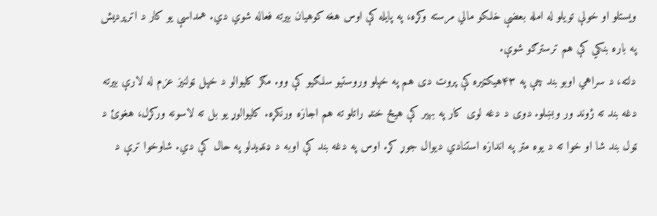ویستلو او خولې تویلو له امله بعضې خلکو مالي مرسته وکړه، په پایله کې اوس هغه کوهیان بیرته فعاله شوي دي. همداسې یو کار د اترپردیش په باره بنکي کې هم ترسترګو شوې.
دلته، د سراهي اوبو بند چې په ۴۳هیکټیره کې پروت دی هم په خپلو وروستیو سلګیو کې وو. مګر کلیوالو د خپل ټولنیز عزم له لارې بیرته دغه بند ته ژوند ور وبښلو. دوی د دغه لوی کار په بهیر کې هیڅ خنډ راتلو ته هم اجازه ورنکړه. کلیوالوړ یو بل ته لاسونه ورکړل، هغوئ د ټول بند شا او خوا ته د یوه متر په اندازه استنادي دیوال جوړ کړ. اوس په دغه بند کې اوبه د ډنډیدلو په حال کې دي. شاوخوا ترې د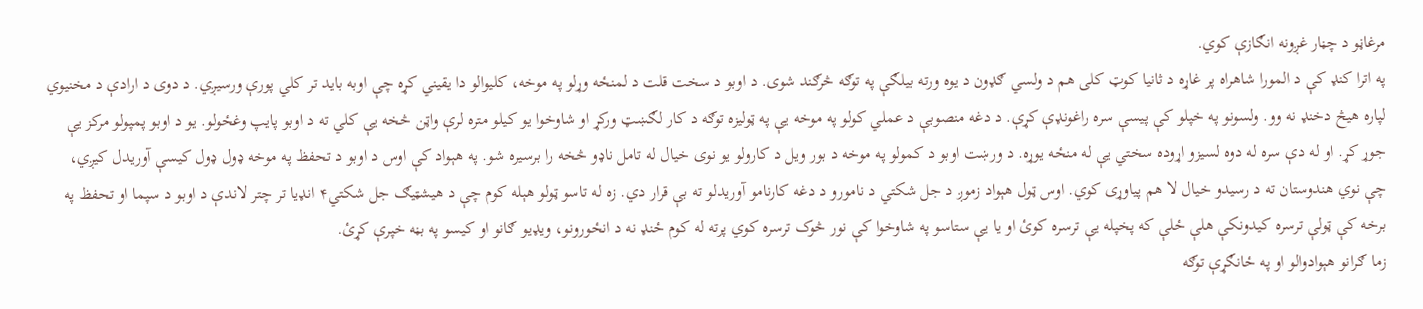مرغاڼو د چڼار غږونه انګازې کوي.
په اترا کنډ کې د المورا شاهراه پر غاړه د ثانیا کوټ کلی هم د ولسي ګډون د یوه ورته بیلګې په توګه څرګند شوی. د اوبو د سخت قلت د لمنځه وړلو په موخه، کلیوالو دا یقیني کړه چې اوبه باید تر کلي پورې ورسیږي. د دوی د ارادې د مخنیوي لپاره هیڅ دخنډ نه وو. ولسونو په خپلو کې پیسې سره راغونډې کړې. د دغه منصوبې د عملي کولو په موخه یې په ټولیزه توګه د کار لګښټ ورکړ او شاوخوا یو کیلو متره لرې واټن څخه یې کلي ته د اوبو پایپ وغځولو. یو د اوبو پمپولو مرکز یې جوړ کړ. او له دې سره له دوه لسیزو اړوده سختي یې له منځه یوړه. د ورښت اوبو د کمولو په موخه د بور ویل د کارولو یو نوی خیال له تامل ناډو څخه را برسیره شو. په هېواد کې اوس د اوبو د تحفظ په موخه ډول ډول کیسې آوریدل کیږي، چې نوي هندوستان ته د رسیدو خیال لا هم پیاوړی کوي. اوس ټول هېواد زموږ د جل شکتي د نامورو د دغه کارنامو آوریدلو ته بې قرار دي. زه له تاسو ټولو هېله کوم چې د هیشټیګ جل شکتي۴ انډیا تر چتر لاندې د اوبو د سپما او تحفظ په برخه کې ټولې ترسره کیدونکې هلې ځلې که پخپله یې ترسره کوئ او یا یې ستاسو په شاوخوا کې نور څوک ترسره کوي پرته له کوم ځنډ نه د انځورونو، ویډیو ګانو او کیسو په بڼه خپرې کړئ.
زما ګرانو هېوادوالو او په ځانګړې توګه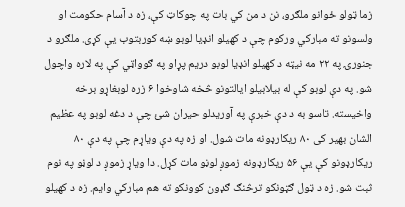زما ټولو ځوانو ملګرو، نن د من کي بات په چوکاټ کې، زه د آسام حکومت او ولسونو ته مبارکي ورکوم چې د کهیلو انډیا لوبو ښه کوربتوب یې کړی. ملګرو د جنورۍ په ۲۲ مه نیټه د کهیلو انډیا لوبو دریم پړاو په ګوواټي کې په لاره واچول شو. په دې لوبو کې له بیلابیلو ایالتونو څخه شاوخوا ۶ زره لوبغاړو برخه واخیسته. تاسو به د دې خبرې په آوریدلو حیران شئ چې د دغه لوبو په عظیم الشان بهیر کی ۸۰ ریکارډونه مات شول. او زه په دې ویاړم چې په دې ۸۰ ریکارډونو کې یې ۵۶ ریکارډونه زموږ لوڼو مات کړل. دا ویاړ زموږ د لوڼو په نوم ثبت شو. زه د ټول ګټونکو ترڅنګ ګډون کوونکو ته هم مبارکي وایم. زه د کهیلو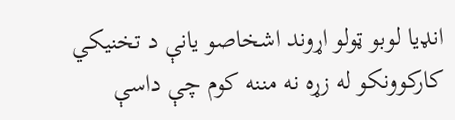انډیا لوبو ټولو اړوند اشخاصو یانې د تخنیکي کارکوونکو له زړه نه مننه کوم چې داسې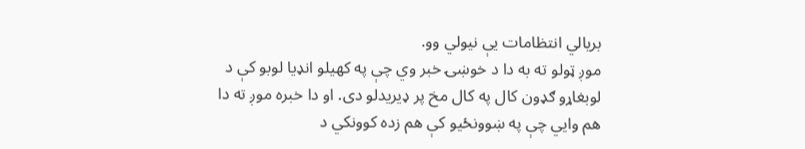بریالي انتظامات یې نیولي وو.
موږ ټولو ته به دا د خوښۍ خبر وي چې په کهیلو انډیا لوبو کې د لوبغاړو ګډون کال په کال مخ پر ډیریدلو دی. او دا خبره موږ ته دا هم وایي چې په ښوونځیو کې هم زده کوونکي د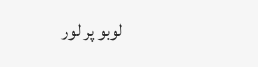لوبو پر لور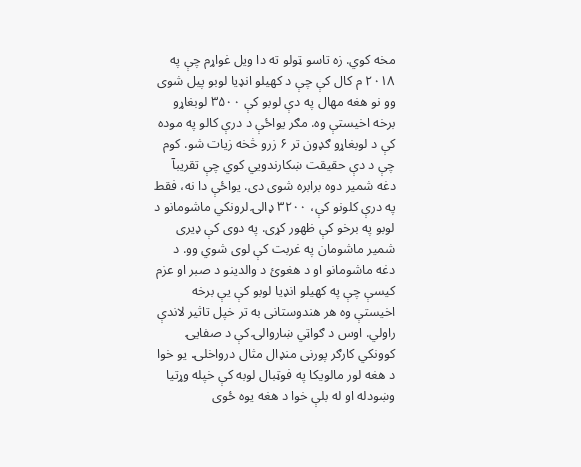مخه کوي. زه تاسو ټولو ته دا ویل غواړم چې په ۲۰۱۸ م کال کې چې د کهیلو انډیا لوبو پیل شوی وو نو هغه مهال په دې لوبو کې ۳۵۰۰ لوبغاړو برخه اخیستې وه. مګر یواځې د درې کالو په موده کې د لوبغاړو ګډون تر ۶ زرو څخه زیات شو. کوم چې د دې حقیقت ښکارندویي کوي چې تقریبآ دغه شمیر دوه برابره شوی دی. یواځې دا نه، فقط په درې کلونو کې، ۳۲۰۰ ډالۍ لرونکي ماشومانو د لوبو په برخو کې ظهور کړی. په دوی کې ډیری شمیر ماشومان په غربت کې لوی شوي وو. د دغه ماشومانو او د هغوئ د والدینو د صبر او عزم کیسې چې په کهیلو انډیا لوبو کې یې برخه اخیستې وه هر هندوستانی به تر خپل تاثیر لاندې راولي. اوس د ګواټي ښاروالۍ کې د صفايۍ کوونکي کارګر پورنی منډال مثال درواخلۍ. یو خوا د هغه لور مالویکا په فوټبال لوبه کې خپله وړتیا وښودله او له بلې خوا د هغه یوه ځوی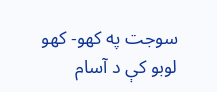سوجت په کهو- کهو لوبو کې د آسام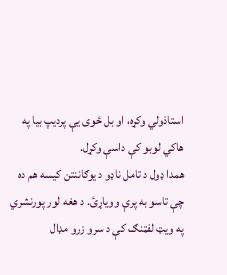استاذولي وکړه، او بل ځوی یې پردیپ بیا په هاکي لوبو کې داسې وکړل.
همدا ډول د تامل ناډو د یوګاننتن کیسه هم ده چې تاسو به پرې وویاړئ. د هغه لور پورنشري په ویټ لفټنګ کې د سرو زرو مډال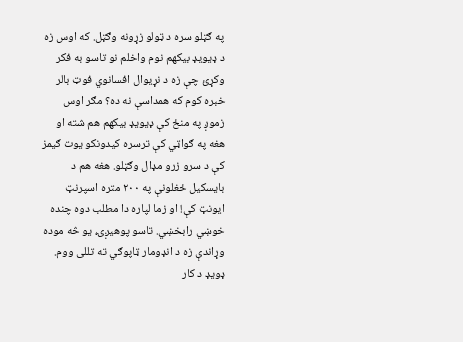په ګټلو سره د ټولو زړونه وګټل. که اوس زه د ډیویډ بیکهم نوم واخلم نو تاسو به فکر وکړئ چې زه د نړیوال افسانوي فوټ بالر خبره کوم که همداسې نه ده؟ مګر اوس زموږ په منځ کې ډیویډ بیکهم هم شته او هغه په ګواټي کې ترسره کیدونکو یوت ګیمز کې د سرو زرو مډال وګټلو. هغه هم د بایسکیل ځغلونې په ۲۰۰ متره اسپرنټ ایونټ کې! او زما لپاره دا مطلب دوه چنده خوښي رابخښي. تاسو پوهیږۍ، یو څه موده وړاندې زه د انډومار ټاپوګي ته تللی ووم. ډویډ د کار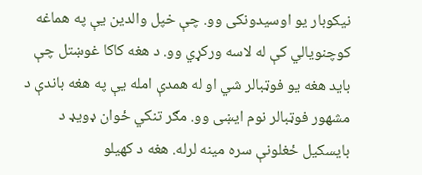نیکوبار یو اوسیدونکی وو. چې خپل والدین یې په هماغه کوچنویالي کې له لاسه ورکړي وو. د هغه کاکا غوښتل چې باید هغه یو فوټبالر شي او له همدې امله یې په هغه باندې د مشهور فوټبالر نوم ایښی وو. مګر تنکي ځوان ډویډ د بایسکیل ځغلونې سره مینه لرله. هغه د کهیلو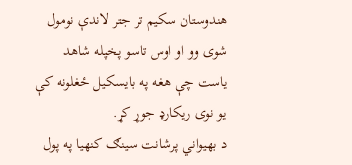هندوستان سکیم تر جتر لاندې نومول شوی وو او اوس تاسو پخپله شاهد یاست چې هغه په بایسکیل ځغلونه کې یو نوی ریکارډ جوړ کړ.
د بهیواني پرشانت سینګ کنهیا په پول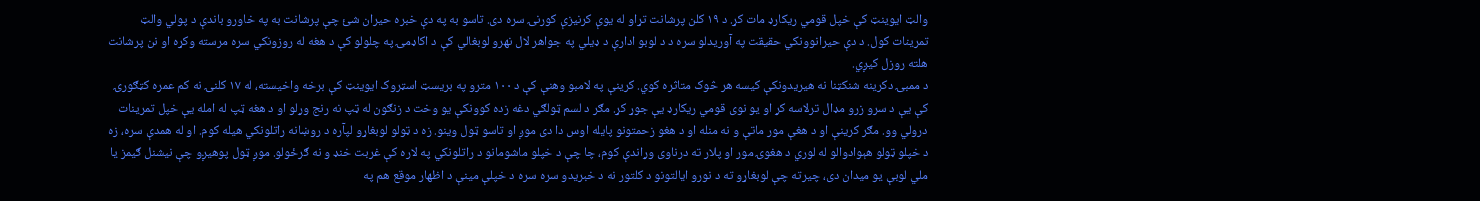والټ ایوینټ کې خپل قومي ریکارډ مات کړ. د ۱۹ کلن پرشانت تړاو له یوې کرنیزې کورنۍ سره دی. تاسو به په دې خبره حیران شئ چې پرشانت به په خاورو باندې د پولي والټ تمرینات کول. د دې حیرانوونکي حقیقت په آوریدلو سره د د لوبو ادارې د ډیلي په جواهر لال نهرو لوبغالي کې د اکاډمۍ په چلولو کې د هغه له روزونکي سره مرسته وکړه او نن پرشانت هلته روزل کیږي.
د ممبۍ دکرینه شنکټنا نه هیریدونکې کیسه هر څوک متاثره کوي. کرینې په لامبو وهنې کې د ۱۰۰ مترو په بریسټ اسټروک ایوینټ کې برخه واخیسته، له ۱۷ کلنۍ نه کم عمره کټګورۍ کې یې د سرو زرو مډال ترلاسه کړ او یو نوی قومي ریکارډ یې جوړ کړ. مګر د لسم ټولګي دغه زده کوونکې یو وخت د زنګون له ټپ نه رنج وړلو او د هغه ټپ له امله یې خپل تمرینات درولي وو. مګر کرینې او د هغې مور ماتې و نه منله او د هغو زحمتونو پایله اوس دا دی موږ او تاسو ټول وینو. زه د ټولو لوبغاړو لپآره د روښانه راتلونکي هیله کوم. او له همدې سره، زه د خپلو ټولو هېوادوالو له لوري د هغوۍ مور او پلار ته درناوی وړاندې کوم، چا چې د خپلو ماشومانو د راتلونکي په لاره کې غربت خنډ و نه ګرځولو. موږ ټول پوهیږو چې نیشنل ګیمز یا ملي لوبې یو میدان دی، چیرته چې لوبغاړو ته د نورو ایالتونو د کلتور نه د خبریدو سره سره د خپلې مینې د اظهار موقع هم په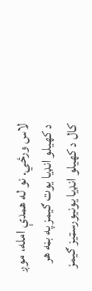لاس ورځي. نو له همدې امله، موږ د کهیلو انډیا یوت ګیمز په بڼه هر کال د کهیلو انډیا یونیورسټیز ګیمز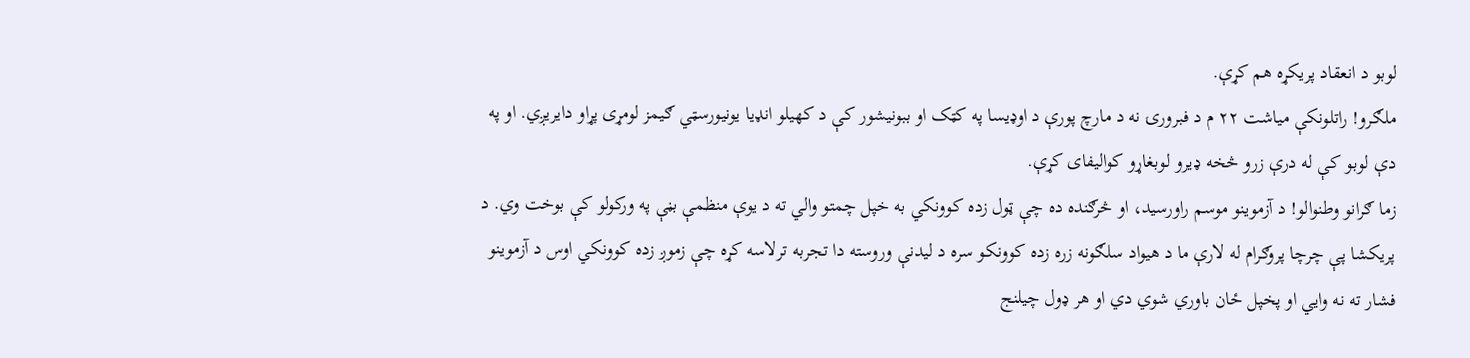لوبو د انعقاد پریکړه هم کړې.
ملګرو! راتلونکې میاشت ۲۲ م د فبرورۍ نه د مارچ پورې د اوډیسا په کټک او ببونیشور کې د کهیلو انډیا یونیورسټي ګیمز لومړی پړاو دایریږي. او په دې لوبو کې له درې زرو څخه ډیرو لوبغاړو کوالیفای کړې.
زما ګرانو وطنوالو! د آزموینو موسم راورسید، او څرګنده ده چې ټول زده کوونکي به خپل چمتو والي ته د یوې منظمې بڼې په ورکولو کې بوخت وي. د پریکشا پې چرچا پروګرام له لارې ما د هیواد سلګونه زره زده کوونکو سره د لیدنې وروسته دا تجربه ترلاسه کړه چې زموږ زده کوونکي اوس د آزموینو فشار ته نه وایي او پخپل ځان باوري شوي دي او هر ډول چیلنج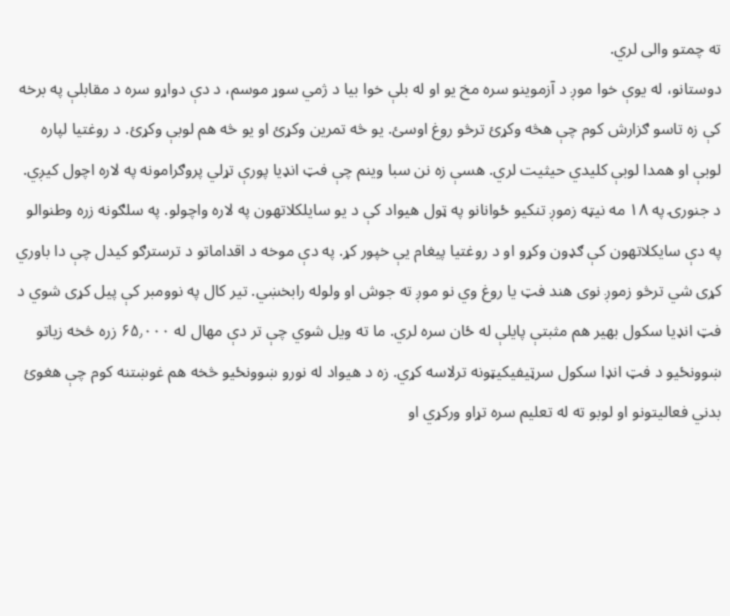ته چمتو والی لري.
دوستانو، له یوې خوا موږ د آزموینو سره مخ یو او له بلې خوا بیا د ژمي سوړ موسم، د دې دواړو سره د مقابلې په برخه کې زه تاسو ګزارش کوم چې هڅه وکړئ ترڅو روغ اوسئ. یو څه تمرین وکړئ او یو څه هم لوبې وکړئ. د روغتیا لپاره لوبې او همدا لوبې کلیدي حیثیت لري. هسې زه نن سبا وینم چې فټ انډیا پورې تړلي پروګرامونه په لاره اچول کیږي. د جنورۍ په ۱۸ مه نیټه زموږ تنکیو ځوانانو په ټول هیواد کې د یو سایلکلاتهون په لاره واچولو. په سلګونه زره وطنوالو په دې سایکلاتهون کې ګډون وکړو او د روغتیا پیغام يې خپور کړ. په دې موخه د اقداماتو د ترسترګو کیدل چې دا باوري کړی شي ترڅو زموږ نوی هند فټ یا روغ وي نو موږ ته جوش او ولوله رابخښي. تیر کال په نوومبر کې پیل کړی شوي د فټ انډیا سکول بهیر هم مثبتې پایلې له ځان سره لري. ما ته ویل شوي چې تر دې مهال له ۶۵٫۰۰۰ زره څخه زیاتو ښوونځیو د فټ انډا سکول سرټیفیکیټونه ترلاسه کړي. زه د هیواد له نورو ښوونځیو څخه هم غوښتنه کوم چې هغوئ بدني فعالیتونو او لوبو ته له تعلیم سره تړاو ورکړي او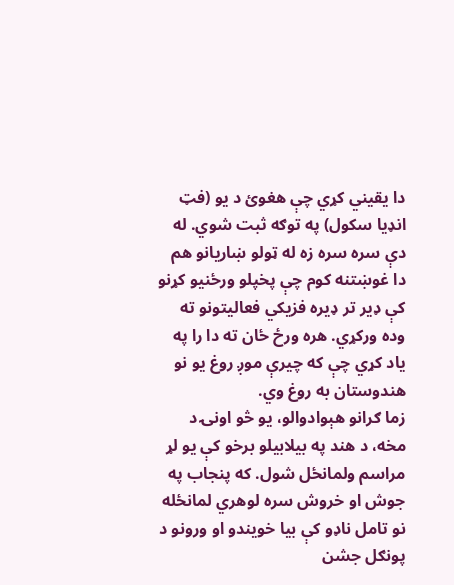دا یقیني کړي چې هغوئ د یو (فټ انډیا سکول) په توګه ثبت شوي. له دې سره سره زه له ټولو ښاریانو هم دا غوښتنه کوم چې پخپلو ورځنیو کړنو کې ډیر تر ډیره فزیکي فعالیتونو ته وده ورکړي. هره ورځ ځان ته دا را په یاد کړي چې که چیرې موږ روغ یو نو هندوستان به روغ وي.
زما ګرانو هېوادوالو، یو څو اونۍ د مخه، د هند په بیلابیلو برخو کې یو لړ مراسم ولمانځل شول. که پنجاب په جوش او خروش سره لوهري لمانځله نو تامل ناډو کې بیا خویندو او ورونو د پونګل جشن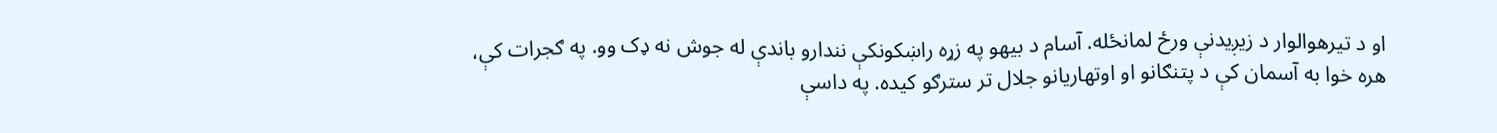او د تیرهوالوار د زیږیدنې ورځ لمانځله. آسام د بیهو په زړه راښکونکې نندارو باندې له جوش نه ډک وو. په ګجرات کې، هره خوا به آسمان کې د پتنګانو او اوتهاریانو جلال تر سترګو کیده. په داسې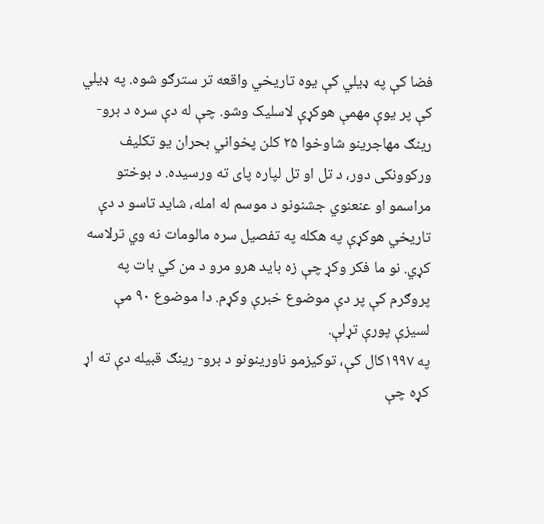فضا کې په ډیلي کې یوه تاریخي واقعه تر سترګو شوه. په ډیلي کې پر یوې مهمې هوکړې لاسلیک وشو. چې له دې سره د برو- رینګ مهاجرینو شاوخوا ۲۵ کلن پخواني بحران یو تکلیف ورکوونکی دور، د تل او تل لپاره پای ته ورسیده. د بوختو مراسمو او عنعنوي جشنونو د موسم له امله، شاید تاسو د دې تاریخي هوکړې په هکله په تفصیل سره مالومات نه وي ترلاسه کړي. نو ما فکر وکړ چې زه باید هرو مرو د من کي بات په پروګرم کې پر دې موضوع خبرې وکړم. دا موضوع ۹۰ مې لسیزې پورې تړلې.
په ۱۹۹۷کال کې، توکیزمو ناورینونو د برو- رینګ قبیله دې ته اړ کړه چې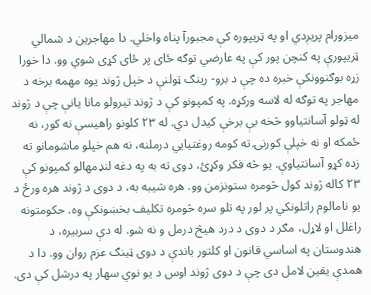میزورام پریږدي او په ټریپوره کې مجبورآ پناه واخلي. دا مهاجرین د شمالي ټریپورې په کنچن پور کې په عارضي توګه ځای پر ځای کړی شوي وو. دا خورا زړه بوګنوونکې خبره ده چې د برو- رینګ ټولنې د خپل ژوند یوه مهمه برخه د مهاجر په توګه له لاسه ورکړه. په کمپونو کې د ژوند تیرولو مانا یانې چې د ژوند له ټولو آسانتیاوو څخه بې برخې کیدل دي. له ۲۳ کلونو راهیسې نه کور، نه ځمکه او نه خپلې کورنۍ ته کومه روغتیایي درملنه، نه هم خپلو ماشومانو ته زده کړو آسانتیاوې. یو څه فکر وکړئ، دوی ته به په دغه لنډمهالو کمپونو کې ۲۳ کاله ژوند کول څومره ستونزمن وو. هره شیبه به، د دوی د ژوند هره ورځ د یو نامالوم راتلونکي پر لور په تلو سره څومره تکلیف بخښونکې وه. حکومتونه راغلل او لاړل، مګر د دوی د درد هیڅ درمل و نه شو. له دې سربیره، د هندوستان په اساسي قانون او کلتور باندې د دوی ټینګ عزم روان وو. دا د همدې یقین لامل دی چې د دوی ژوند اوس د یو نوي سهار په درشل کې دی.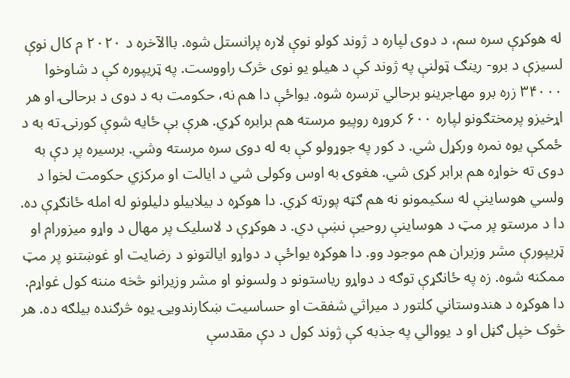له هوکړې سره سم، د دوی لپاره د ژوند کولو نوې لاره پرانستل شوه. باالآخره د ۲۰۲۰ م کال نوې لسیزې د برو- رینګ ټولنې په ژوند کې د هیلو یو نوی څرک راووست. په ټریپوره کې د شاوخوا ۳۴۰۰۰ زره برو مهاجرینو برحالي ترسره شوه. یواځې دا هم نه، حکومت به د دوی د برحالۍ او هر اړخیزو پرمختګونو لپاره ۶۰۰ کروړه روپیو مرسته هم برابره کړي. هرې بې ځایه شوې کورنۍ ته به د ځمکې یوه نمره ورکړل شي. د کور په جوړولو کې به له دوی سره مرسته وشي. برسیره پر دې به دوی ته خواړه هم برابر کړی شي. هغوۍ به اوس وکولی شي د ایالت او مرکزي حکومت لخوا د ولسي هوساینې له سکیمونو نه هم ګټه پورته کړي. دا هوکړه د بیلابیلو دلیلونو له امله ځانګړې ده. دا د مرستو پر مټ د هوساینې روحیې نښې دي. د هوکړې د لاسلیک پر مهال د واړو میزورام او ټریپورې مشر وزیران هم موجود وو. دا هوکړه یواځې د دواړو ایالتونو د رضایت او غوښتنو پر مټ ممکنه شوه. زه په ځانګړې توګه د دواړو ریاستونو د ولسونو او مشر وزیرانو څخه مننه کول غواړم. دا هوکړه د هندوستاني کلتور د میراثي شفقت او حساسیت ښکارندویۍ یوه څرګنده بیلګه ده. هر څوک خپل ګڼل او د یووالي په جذبه کې ژوند کول د دې مقدسې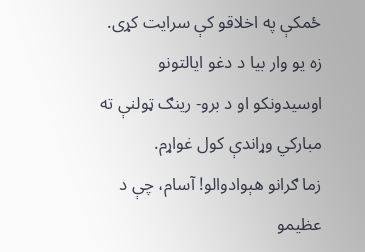ځمکې په اخلاقو کې سرایت کړی. زه یو وار بیا د دغو ایالتونو اوسیدونکو او د برو- رینګ ټولنې ته مبارکي وړاندې کول غواړم.
زما ګرانو هېوادوالو! آسام، چې د عظیمو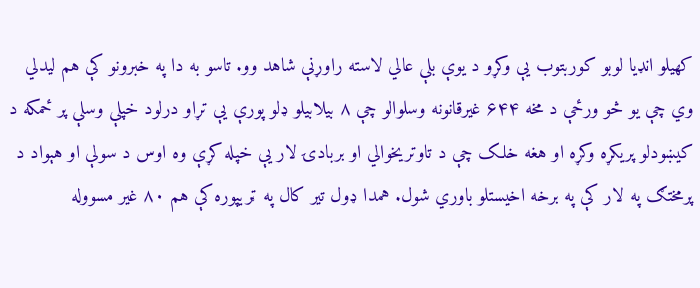کهیلو انډیا لوبو کوربتوب یې وکړو د یوې بلې عالي لاسته راوړنې شاهد وو. تاسو به دا په خبرونو کې هم لیدلي وي چې یو څو ورځې د مخه ۶۴۴ غیرقانونه وسلوالو چې ۸ بیلابیلو ډلو پورې یې تړاو درلود خپلې وسلې پر ځمکه د کیښودلو پریکړه وکړه او هغه خلک چې د تاوتریخوالي او بربادۍ لار یې خپله کړې وه اوس د سولې او هېواد د پرمختګ په لار کې په برخه اخیستلو باوري شول. همدا ډول تیر کال په ټریپوره کې هم ۸۰ غیر مسووله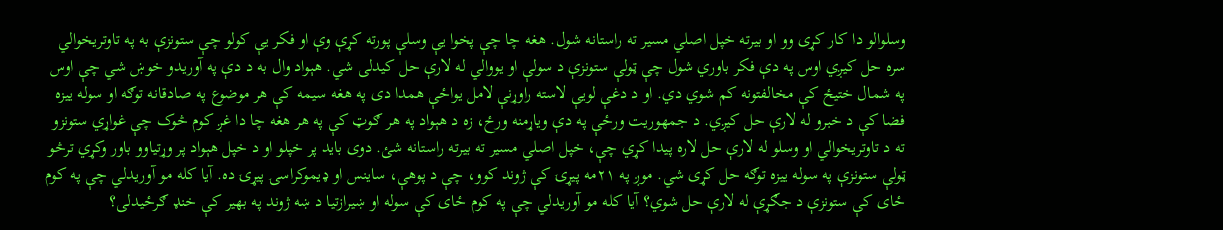وسلوالو دا کار کړی وو او بیرته خپل اصلي مسیر ته راستانه شول. هغه چا چې پخوا یې وسلې پورته کړې وې او فکر یې کولو چې ستونزې به په تاوتریخوالي سره حل کیږي اوس په دې فکر باوري شول چې ټولې ستونزې د سولې او یووالي له لارې حل کیدلی شي. هېواد وال به د دې په آوریدو خوښ شي چې اوس په شمال ختیځ کې مخالفتونه کم شوي دي. او د دغې لویې لاسته راوړنې لامل یواځې همدا دی په هغه سیمه کې هر موضوع په صادقانه توګه او سوله ییزه فضا کې د خبرو له لارې حل کیږي. د جمهوریت ورځې په دې ویاړمنه ورځ، زه د هېواد په هر ګوټ کې په هر هغه چا دا غږ کوم څوک چې غواړي ستونزو ته د تاوتریخوالي او وسلو له لارې حل لاره پیدا کړي چې، خپل اصلي مسیر ته بیرته راستانه شئ. دوی باید پر خپلو او د خپل هېواد پر وړتیاوو باور وکړي ترڅو ټولې ستونزې په سوله ییزه توګه حل کړی شي. موږ په ۲۱مه پیړۍ کې ژوند کوو، چې د پوهې، ساینس او ډیموکراسۍ پیړۍ ده. آیا کله مو آوریدلي چې په کوم ځای کې ستونزې د جګړې له لارې حل شوي؟ آیا کله مو آوریدلي چې په کوم ځای کې سوله او ښیرازتیا د ښه ژوند په بهیر کې خنډ ګرځيدلی؟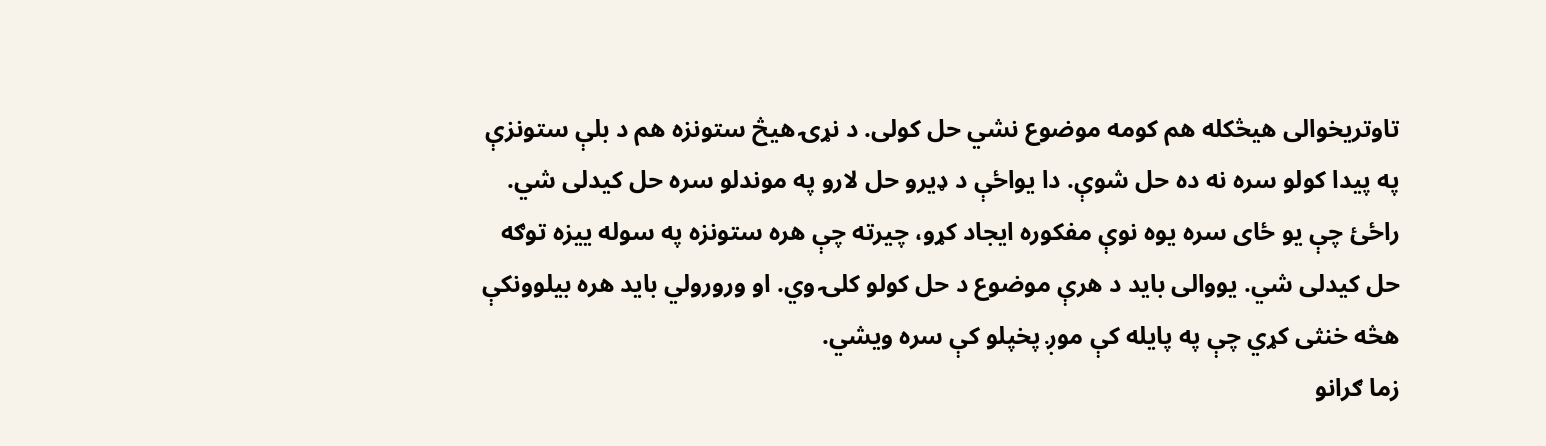تاوتریخوالی هیڅکله هم کومه موضوع نشي حل کولی. د نړۍ هیڅ ستونزه هم د بلې ستونزې په پیدا کولو سره نه ده حل شوې. دا یواځې د ډیرو حل لارو په موندلو سره حل کیدلی شي. راځئ چې یو ځای سره یوه نوې مفکوره ایجاد کړو، چیرته چې هره ستونزه په سوله ییزه توګه حل کیدلی شي. یووالی باید د هرې موضوع د حل کولو کلۍ وي. او ورورولي باید هره بیلوونکې هڅه خنثی کړي چې په پایله کې موږ پخپلو کې سره ویشي.
زما ګرانو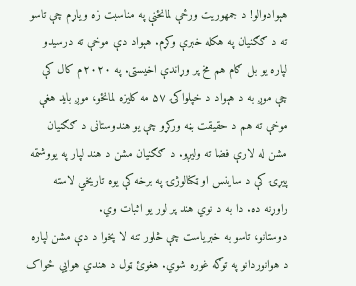هېوادوالو! د جمهوریت ورځې لمانځنې په مناسبت زه ویاړم چې تاسو ته د ګګنیان په هکله خبرې وکړم. هېواد دې موخې ته درسیدو لپاره یو بل ګام هم مخ پر وړاندې اخیستی. په ۲۰۲۰م کال کې چې موږ به د هېواد د خپلواکۍ ۵۷ مه کلیزه لمانځو، موږ باید هغې موخې ته هم د حقیقت بڼه ورکړو چې یو هندوستانی د ګګنیان مشن له لارې فضا ته ولیږو. د ګګنیان مشن د هند لپار په یووشتمه پیړۍ کې د ساینس او ټکنالوژۍ په برخه کې یوه تاریخي لاسته راوړنه ده. دا به د نوي هند پر لور یو اثبات وي.
دوستانو، تاسو به خبریاست چې څلور تنه لا پخوا د دې مشن لپاره د هوانوردانو په توګه غوره شوي. هغوئ ټول د هندي هوایي ځواک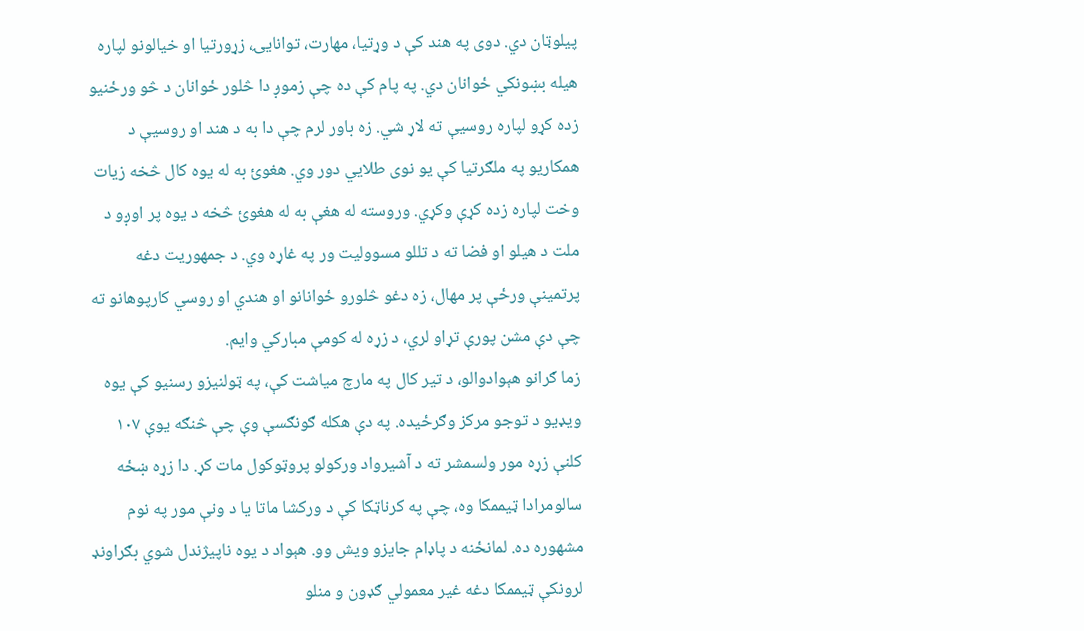پیلوټان دي. دوی په هند کې د وړتیا، مهارت، توانایۍ، زړورتیا او خیالونو لپاره هیله بښونکي ځوانان دي. په پام کې ده چې زموږ دا څلور ځوانان د څو ورځنیو زده کړو لپاره روسیې ته لاړ شي. زه باور لرم چې دا به د هند او روسیې د همکاریو په ملګرتیا کې یو نوی طلایي دور وي. هغوئ به له یوه کال څخه زیات وخت لپاره زده کړې وکړي. وروسته له هغې به له هغوئ څخه د یوه پر اوږو د ملت د هیلو او فضا ته د تللو مسوولیت ور په غاړه وي. د جمهوریت دغه پرتمینې ورځې پر مهال، زه دغو څلورو ځوانانو او هندي او روسي کارپوهانو ته چې دې مشن پورې تړاو لري، د زړه له کومې مبارکي وایم.
زما ګرانو هېوادوالو، د تیر کال په مارچ میاشت کې، په ټولنیزو رسنیو کې یوه ویډیو د توجو مرکز وګرځيده. په دې هکله ګونګسې وې چې څنګه یوې ۱۰۷ کلنې زړه مور ولسمشر ته د آشیرواد ورکولو پروټوکول مات کړ. دا زړه ښځه سالومرادا ټیممکا وه، چې په کرناټکا کې د ورکشا ماتا یا د ونې مور په نوم مشهوره ده. لمانځنه د پاډام جایزو ویش وو. هېواد د یوه ناپیژندل شوي بګراونډ لرونکې ټیممکا دغه غیر معمولي ګډون و منلو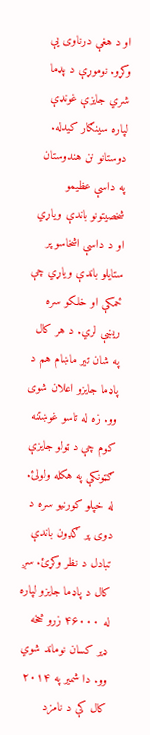او د هغې درناوی یې وکړو. نوموړې د پډما شري جایزې غونډې لپاره سینګار کیدله.
دوستانو نن هندوستان په داسې عظیمو شخصیتونو باندې ویاړي او د داسې اشخاسو پر ستایلو باندې ویاړي چې ځمکې او خلکو سره ریښې لري. د هر کال په شان تیر ماښام هم د پاډما جایزو اعلان شوی وو. زه له تاسو غوښتنه کوم چې د ټولو جایزې ګټونکې په هکله ولولئ. له خپلو کورنیو سره د دوی پر ګډون باندې تبادل د نظر وکړئ. سږ کال د پاډما جایزو لپاره له ۴۶۰۰۰ زرو څخه ډیر کسان نوماند شوي وو. دا شمیر په ۲۰۱۴ کال کې د نامزد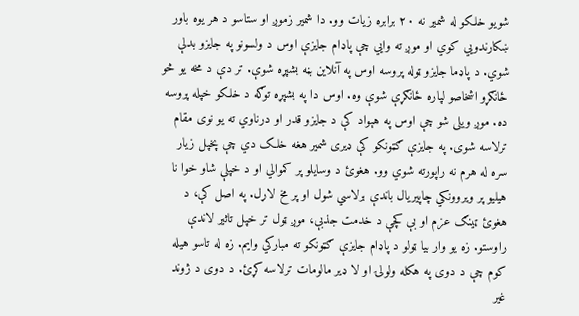شویو خلکو له شمیر نه ۲۰ برابره زیات وو. دا شمیر زموږ او ستاسو د هر یوه باور ښکارندویي کوي او موږ ته وایي چې پاډام جایزې اوس د ولسونو په جایزو بدلې شوي. د پاډما جایزو ټوله پروسه اوس په آنلاین بڼه بشپړه شوې. تر دې د مخه یو څو ځانګړو اشخاصو لپاره ځانګړې شوې وه. اوس دا په بشپړه توګه د خلکو خپله پروسه ده. موږ ویلی شو چې اوس په هېواد کې د جایزو قدر او درناوي ته یو نوی مقام ترلاسه شوی. په جایزې ګټونکو کې ډیری شمیر هغه خلک دي چې پخپل زیار سره له هرم نه راپورته شوي وو. هغوئ د وسایلو پر کموالي او د خپلې شاو خوا نا هیلیو پر ویروونکي چاپیریال باندې برلاسي شول او پر مخ لاړل. په اصل کې، د هغوئ ټینګ عزم او بې کچې د خدمت جذبې، موږ ټول تر خپل تاثیر لاندې راوستو. زه یو وار بیا ټولو د پاډام جایزې ګټونکو ته مبارکي وایم. زه له تاسو هیله کوم چې د دوی په هکله ولولۍ او لا ډیر مالومات ترلاسه کړئ. د دوی د ژوند غیر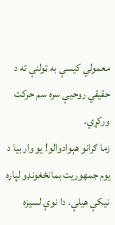معمولي کیسې به ټولنې ته د حقیقي روحیې سره سم حرکت ورکړي.
زما ګرانو هېوادوالو! یو وار بیا د یوم جمهوریت بمانځغونډو لپاره نیکې هیلې. دا نوې لسیزه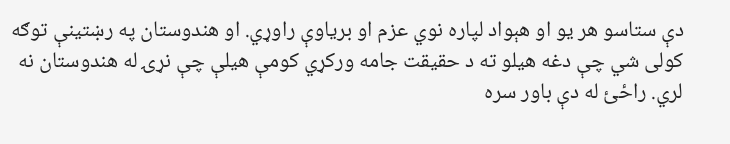دې ستاسو هر یو او هېواد لپاره نوي عزم او بریاوې راوړي. او هندوستان په رښتینې توګه کولی شي چې دغه هیلو ته د حقیقت جامه ورکړي کومې هیلې چې نړۍ له هندوستان نه لري. راځئ له دې باور سره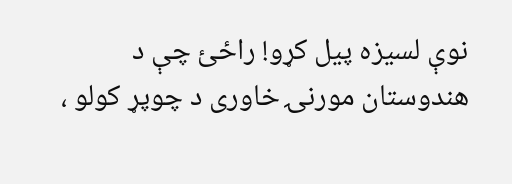نوې لسیزه پیل کړو! راځئ چې د هندوستان مورنۍ خاوری د چوپړ کولو ،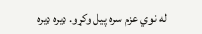له نوي عزم سره پیل وکړو. ډیره ډیره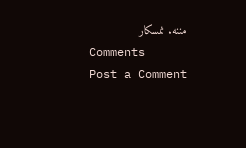مننه. نمسکار
Comments
Post a Comment